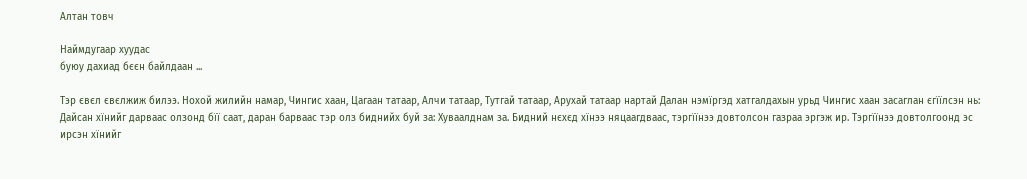Алтан товч

Наймдугаар хуудас
буюу дахиад бєєн байлдаан ...

Тэр євєл євєлжиж билээ. Нохой жилийн намар, Чингис хаан, Цагаан татаар, Алчи татаар, Тутгай татаар, Арухай татаар нартай Далан нэмїргэд хатгалдахын урьд Чингис хаан засаглан єгїїлсэн нь: Дайсан хїнийг дарваас олзонд бїї саат, даран барваас тэр олз биднийх буй за: Хуваалднам за. Бидний нєхєд хїнээ няцаагдваас, тэргїїнээ довтолсон газраа эргэж ир. Тэргїїнээ довтолгоонд эс ирсэн хїнийг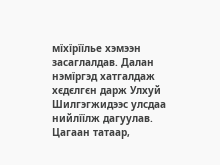мїхїрїїлье хэмээн засаглалдав. Далан нэмїргэд хатгалдаж хєдєлгєн дарж Улхуй Шилгэгжидээс улсдаа нийлїїлж дагуулав. Цагаан татаар,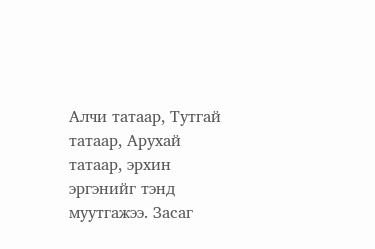Алчи татаар, Тутгай татаар, Арухай татаар, эрхин эргэнийг тэнд муутгажээ. Засаг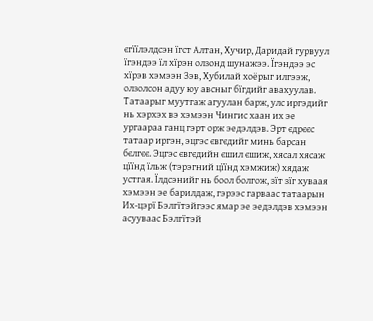єгїїлэлдсэн їгст Алтан, Хучир, Даридай гурвуул їгэндээ їл хїрэн олзонд шунажээ. Їгэндээ эс хїрэв хэмээн Зэв, Хубилай хоёрыг илгээж, олзолсон адуу юу авсныг бїгдийг авахуулав. Татаарыг муутгаж агуулан барж, улс иргэдийг нь хэрхэх вэ хэмээн Чингис хаан их эе ургаараа ганц гэрт орж эедэлдэв. Эрт єдрєєс татаар иргэн, эцгэс євгєдийг минь барсан бєлгєє. Эцгэс євгєдийн єшил єшиж, хясал хясаж цїїнд їльж (тэрэгний цїїнд хэмжиж) хядаж устгая. Їлдсэнийг нь боол болгож, зїт зїг хуваая хэмээн эе барилдаж, гэрээс гарваас татаарын Их-цэрї Бэлгїтэйгээс ямар эе эедэлдэв хэмээн асууваас Бэлгїтэй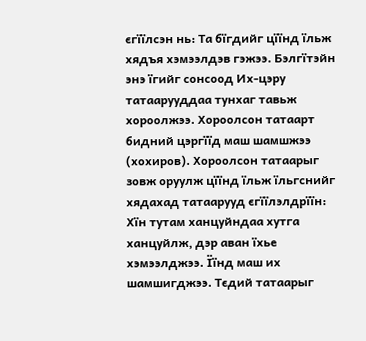єгїїлсэн нь: Та бїгдийг цїїнд їльж хядъя хэмээлдэв гэжээ. Бэлгїтэйн энэ їгийг сонсоод Их-цэру татаарууддаа тунхаг тавьж хороолжээ. Хороолсон татаарт бидний цэргїїд маш шамшжээ (хохиров). Хороолсон татаарыг зовж оруулж цїїнд їльж їльгснийг хядахад татаарууд єгїїлэлдрїїн: Хїн тутам ханцуйндаа хутга ханцуйлж, дэр аван їхье хэмээлджээ. Їїнд маш их шамшигджээ. Тєдий татаарыг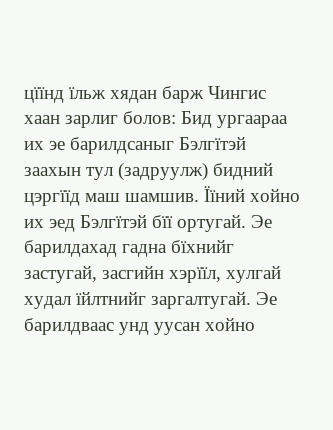цїїнд їльж хядан барж Чингис хаан зарлиг болов: Бид ургаараа их эе барилдсаныг Бэлгїтэй заахын тул (задруулж) бидний цэргїїд маш шамшив. Їїний хойно их эед Бэлгїтэй бїї ортугай. Эе барилдахад гадна бїхнийг застугай, засгийн хэрїїл, хулгай худал їйлтнийг заргалтугай. Эе барилдваас унд уусан хойно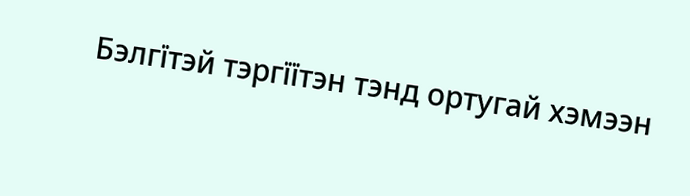Бэлгїтэй тэргїїтэн тэнд ортугай хэмээн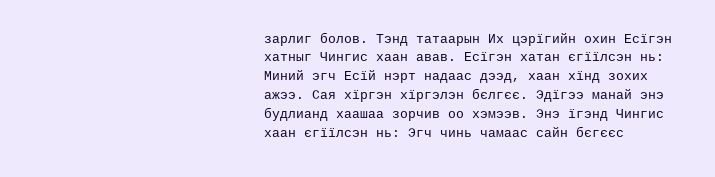зарлиг болов. Тэнд татаарын Их цэрїгийн охин Есїгэн хатныг Чингис хаан авав. Есїгэн хатан єгїїлсэн нь: Миний эгч Есїй нэрт надаас дээд, хаан хїнд зохих ажээ. Сая хїргэн хїргэлэн бєлгєє. Эдїгээ манай энэ будлианд хаашаа зорчив оо хэмээв. Энэ їгэнд Чингис хаан єгїїлсэн нь: Эгч чинь чамаас сайн бєгєєс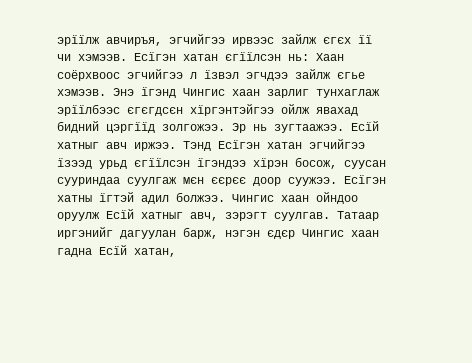эрїїлж авчиръя, эгчийгээ ирвээс зайлж єгєх її чи хэмээв. Есїгэн хатан єгїїлсэн нь: Хаан соёрхвоос эгчийгээ л їзвэл эгчдээ зайлж єгье хэмээв. Энэ їгэнд Чингис хаан зарлиг тунхаглаж эрїїлбээс єгєгдсєн хїргэнтэйгээ ойлж явахад бидний цэргїїд золгожээ. Эр нь зугтаажээ. Есїй хатныг авч иржээ. Тэнд Есїгэн хатан эгчийгээ їзээд урьд єгїїлсэн їгэндээ хїрэн босож, суусан сууриндаа суулгаж мєн єєрєє доор суужээ. Есїгэн хатны їгтэй адил болжээ. Чингис хаан ойндоо оруулж Есїй хатныг авч, зэрэгт суулгав. Татаар иргэнийг дагуулан барж, нэгэн єдєр Чингис хаан гадна Есїй хатан,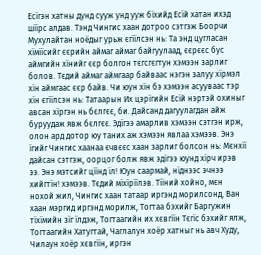Есїгэн хатны дунд сууж унд ууж бїхийд Есїй хатан ихэд шїїрс алдав. Тэнд Чингис хаан дотроо сэтгэж Боорчи Мухулайтан ноёдыг урьж єгїїлсэн нь: Та энд цугласан хїмїїсийг єєрийн аймаг аймаг байгуулаад, єєрєєс бус аймгийн хїнийг єєр болгон тєгсгєгтун хэмээн зарлиг болов. Тєдий аймаг аймгаар байваас нэгэн залуу хїрмэл хїн аймгаас єєр байв. Чи юун хїн бэ хэмээн асууваас тэр хїн єгїїлсэн нь: Татаарын Их цэрїгийн Есїй нэртэй охиныг авсан хїргэн нь бєлгєє, би. Дайсанд дагуулагдан айж буруудаж явж бєлгєє. Эдїгээ амарлив хэмээн сэтгэн ирж, олон ард дотор юу таних аж хэмээн явлаа хэмээв. Энэ їгийг Чингис хаанаа єчвєєс хаан зарлиг болсон нь: Мєнхїї дайсан сэтгэж, оорцог болж явж эдїгээ юунд хїрч ирэв ээ. Энэ мэтсийг цїїнд їл! Юун саармай, нїднээс эчнээ хийгтїн! хэмээв. Тєдий мїхїрїїлэв. Тїїний хойно, мєн нохой жил, Чингис хаан татаар иргэнд морилсонд, Ван хаан мэргид иргэнд морилж, Тогтаа бэхийг Баргужин тїхїмийн зїг їлдэж, Тогтаагийн их хєвгїїн Тєгїс бэхийг ялж, Тогтаагийн Хатугтай, Чаглалун хоёр хатныг нь авч Худу, Чилаун хоёр хєвгїїн, иргэн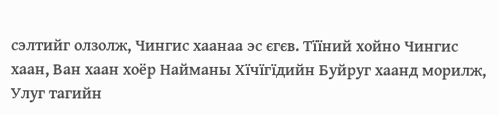сэлтийг олзолж, Чингис хаанаа эс єгєв. Тїїний хойно Чингис хаан, Ван хаан хоёр Найманы Хїчїгїдийн Буйруг хаанд морилж, Улуг тагийн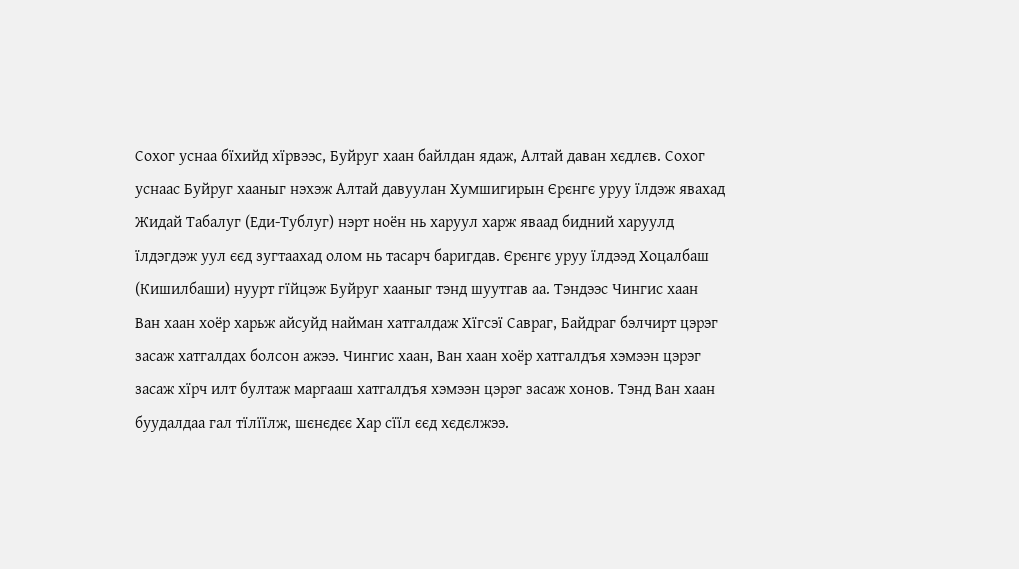Сохог уснаа бїхийд хїрвээс, Буйруг хаан байлдан ядаж, Алтай даван хєдлєв. Сохог уснаас Буйруг хааныг нэхэж Алтай давуулан Хумшигирын Єрєнгє уруу їлдэж явахад Жидай Табалуг (Еди-Тублуг) нэрт ноён нь харуул харж яваад бидний харуулд їлдэгдэж уул єєд зугтаахад олом нь тасарч баригдав. Єрєнгє уруу їлдээд Хоцалбаш (Кишилбаши) нуурт гїйцэж Буйруг хааныг тэнд шуутгав аа. Тэндээс Чингис хаан Ван хаан хоёр харьж айсуйд найман хатгалдаж Хїгсэї Савраг, Байдраг бэлчирт цэрэг засаж хатгалдах болсон ажээ. Чингис хаан, Ван хаан хоёр хатгалдъя хэмээн цэрэг засаж хїрч илт бултаж маргааш хатгалдъя хэмээн цэрэг засаж хонов. Тэнд Ван хаан буудалдаа гал тїлїїлж, шєнєдєє Хар сїїл єєд хєдєлжээ.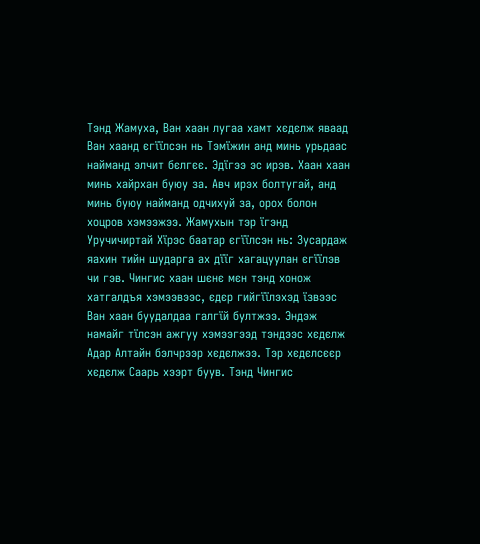Тэнд Жамуха, Ван хаан лугаа хамт хєдєлж яваад Ван хаанд єгїїлсэн нь Тэмїжин анд минь урьдаас найманд элчит бєлгєє. Эдїгээ эс ирэв. Хаан хаан минь хайрхан буюу за. Авч ирэх болтугай, анд минь буюу найманд одчихуй за, орох болон хоцров хэмээжээ. Жамухын тэр їгэнд Уручичиртай Хїрэс баатар єгїїлсэн нь: Зусардаж яахин тийн шударга ах дїїг хагацуулан єгїїлэв чи гэв. Чингис хаан шєнє мєн тэнд хонож хатгалдъя хэмээвээс, єдєр гийгїїлэхэд їзвээс Ван хаан буудалдаа галгїй бултжээ. Эндэж намайг тїлсэн ажгуу хэмээгээд тэндээс хєдєлж Адар Алтайн бэлчрээр хєдєлжээ. Тэр хєдєлсєєр хєдєлж Саарь хээрт буув. Тэнд Чингис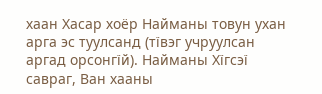хаан Хасар хоёр Найманы товун ухан арга эс туулсанд (тївэг учруулсан аргад орсонгїй). Найманы Хїгсэї савраг, Ван хааны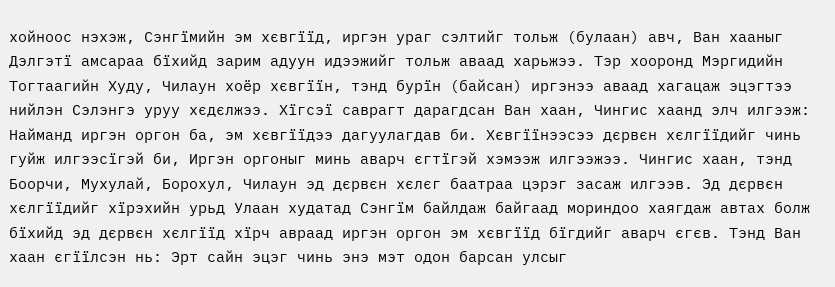хойноос нэхэж, Сэнгїмийн эм хєвгїїд, иргэн ураг сэлтийг тольж (булаан) авч, Ван хааныг Дэлгэтї амсараа бїхийд зарим адуун идээжийг тольж аваад харьжээ. Тэр хооронд Мэргидийн Тогтаагийн Худу, Чилаун хоёр хєвгїїн, тэнд бурїн (байсан) иргэнээ аваад хагацаж эцэгтээ нийлэн Сэлэнгэ уруу хєдєлжээ. Хїгсэї саврагт дарагдсан Ван хаан, Чингис хаанд элч илгээж: Найманд иргэн оргон ба, эм хєвгїїдээ дагуулагдав би. Хєвгїїнээсээ дєрвєн хєлгїїдийг чинь гуйж илгээсїгэй би, Иргэн оргоныг минь аварч єгтїгэй хэмээж илгээжээ. Чингис хаан, тэнд Боорчи, Мухулай, Борохул, Чилаун эд дєрвєн хєлєг баатраа цэрэг засаж илгээв. Эд дєрвєн хєлгїїдийг хїрэхийн урьд Улаан худатад Сэнгїм байлдаж байгаад мориндоо хаягдаж автах болж бїхийд эд дєрвєн хєлгїїд хїрч авраад иргэн оргон эм хєвгїїд бїгдийг аварч єгєв. Тэнд Ван хаан єгїїлсэн нь: Эрт сайн эцэг чинь энэ мэт одон барсан улсыг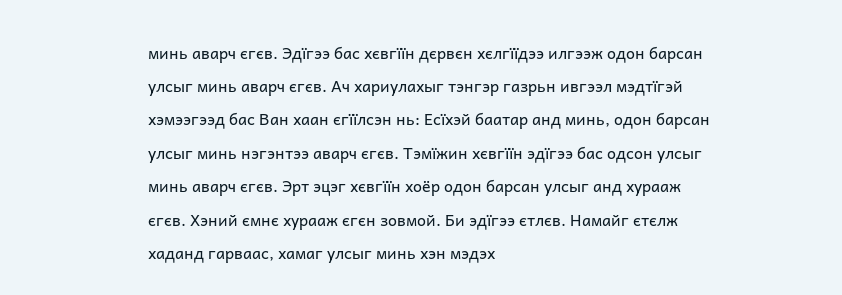минь аварч єгєв. Эдїгээ бас хєвгїїн дєрвєн хєлгїїдээ илгээж одон барсан улсыг минь аварч єгєв. Ач хариулахыг тэнгэр газрьн ивгээл мэдтїгэй хэмээгээд бас Ван хаан єгїїлсэн нь: Есїхэй баатар анд минь, одон барсан улсыг минь нэгэнтээ аварч єгєв. Тэмїжин хєвгїїн эдїгээ бас одсон улсыг минь аварч єгєв. Эрт эцэг хєвгїїн хоёр одон барсан улсыг анд хурааж єгєв. Хэний ємнє хурааж єгєн зовмой. Би эдїгээ єтлєв. Намайг єтєлж хаданд гарваас, хамаг улсыг минь хэн мэдэх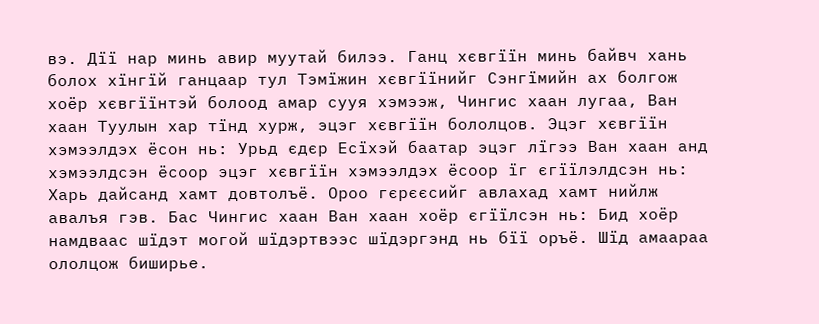вэ. Дїї нар минь авир муутай билээ. Ганц хєвгїїн минь байвч хань болох хїнгїй ганцаар тул Тэмїжин хєвгїїнийг Сэнгїмийн ах болгож хоёр хєвгїїнтэй болоод амар сууя хэмээж, Чингис хаан лугаа, Ван хаан Туулын хар тїнд хурж, эцэг хєвгїїн бололцов. Эцэг хєвгїїн хэмээлдэх ёсон нь: Урьд єдєр Есїхэй баатар эцэг лїгээ Ван хаан анд хэмээлдсэн ёсоор эцэг хєвгїїн хэмээлдэх ёсоор їг єгїїлэлдсэн нь: Харь дайсанд хамт довтолъё. Ороо гєрєєсийг авлахад хамт нийлж авалъя гэв. Бас Чингис хаан Ван хаан хоёр єгїїлсэн нь: Бид хоёр намдваас шїдэт могой шїдэртвээс шїдэргэнд нь бїї оръё. Шїд амаараа ололцож биширье.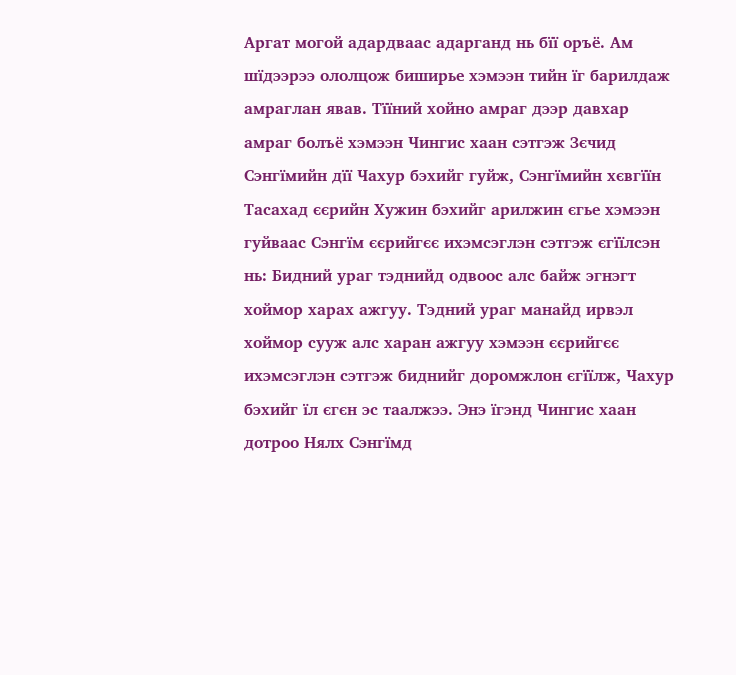Аргат могой адардваас адарганд нь бїї оръё. Ам шїдээрээ ололцож биширье хэмээн тийн їг барилдаж амраглан явав. Тїїний хойно амраг дээр давхар амраг болъё хэмээн Чингис хаан сэтгэж Зєчид Сэнгїмийн дїї Чахур бэхийг гуйж, Сэнгїмийн хєвгїїн Тасахад єєрийн Хужин бэхийг арилжин єгье хэмээн гуйваас Сэнгїм єєрийгєє ихэмсэглэн сэтгэж єгїїлсэн нь: Бидний ураг тэднийд одвоос алс байж эгнэгт хоймор харах ажгуу. Тэдний ураг манайд ирвэл хоймор сууж алс харан ажгуу хэмээн єєрийгєє ихэмсэглэн сэтгэж биднийг доромжлон єгїїлж, Чахур бэхийг їл єгєн эс таалжээ. Энэ їгэнд Чингис хаан дотроо Нялх Сэнгїмд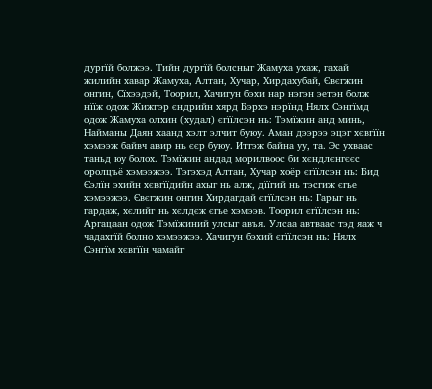дургїй болжээ. Тийн дургїй болсныг Жамуха ухаж, гахай жилийн хавар Жамуха, Алтан, Хучар, Хирдахубай, Євєгжин онгин, Сїхээдэй, Тоорил, Хачигун бэхи нар нэгэн эетэн болж нїїж одож Жижгэр єндрийн хярд Бэрхэ нэрїнд Нялх Сэнгїмд одож Жамуха олхин (худал) єгїїлсэн нь: Тэмїжин анд минь, Найманы Даян хаанд хэлт элчит буюу. Аман дээрээ эцэг хєвгїїн хэмээж байвч авир нь єєр буюу. Итгэж байна уу, та. Эс ухваас таньд юу болох. Тэмїжин андад морилвоос би хєндлєнгєєс оролцъё хэмээжээ. Тэгэхэд Алтан, Хучар хоёр єгїїлсэн нь: Бид Єэлїн эхийн хєвгїїдийн ахыг нь алж, дїїгий нь тэсгиж єгье хэмээжээ. Євєгжин онгин Хирдагдай єгїїлсэн нь: Гарыг нь гардаж, хєлийг нь хєлдєж єгье хэмээв. Тоорил єгїїлсэн нь: Аргацаан одож Тэмїжиний улсыг авъя. Улсаа автваас тэд яаж ч чадахгїй болно хэмээжээ. Хачигун бэхий єгїїлсэн нь: Нялх Сэнгїм хєвгїїн чамайг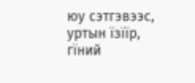юу сэтгэвээс, уртын їзїїр, гїний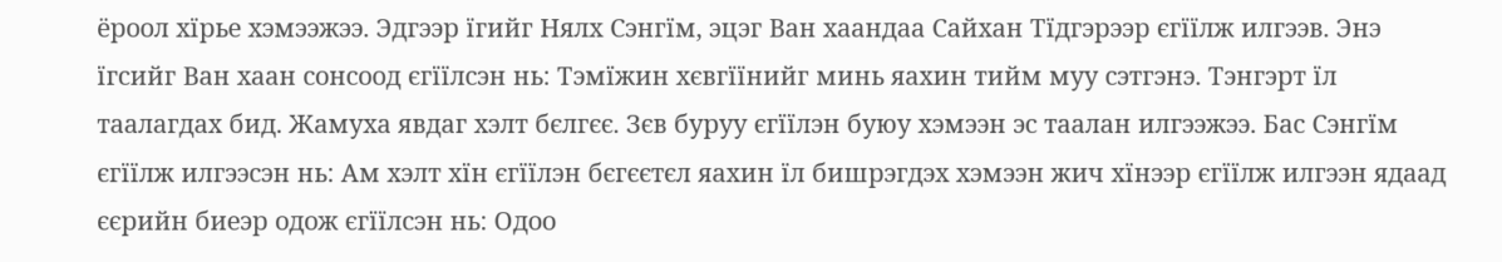ёроол хїрье хэмээжээ. Эдгээр їгийг Нялх Сэнгїм, эцэг Ван хаандаа Сайхан Тїдгэрээр єгїїлж илгээв. Энэ їгсийг Ван хаан сонсоод єгїїлсэн нь: Тэмїжин хєвгїїнийг минь яахин тийм муу сэтгэнэ. Тэнгэрт їл таалагдах бид. Жамуха явдаг хэлт бєлгєє. Зєв буруу єгїїлэн буюу хэмээн эс таалан илгээжээ. Бас Сэнгїм єгїїлж илгээсэн нь: Ам хэлт хїн єгїїлэн бєгєєтєл яахин їл бишрэгдэх хэмээн жич хїнээр єгїїлж илгээн ядаад єєрийн биеэр одож єгїїлсэн нь: Одоо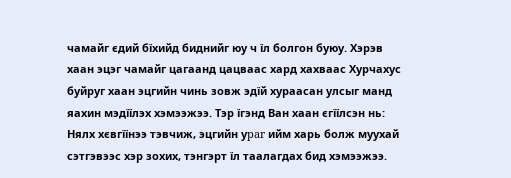чамайг єдий бїхийд биднийг юу ч їл болгон буюу. Хэрэв хаан эцэг чамайг цагаанд цацваас хард хахваас Хурчахус буйруг хаан эцгийн чинь зовж эдїй хураасан улсыг манд яахин мэдїїлэх хэмээжээ. Тэр їгэнд Ван хаан єгїїлсэн нь: Нялх хєвгїїнээ тэвчиж, эцгийн уpar ийм харь болж муухай сэтгэвээс хэр зохих, тэнгэрт їл таалагдах бид хэмээжээ.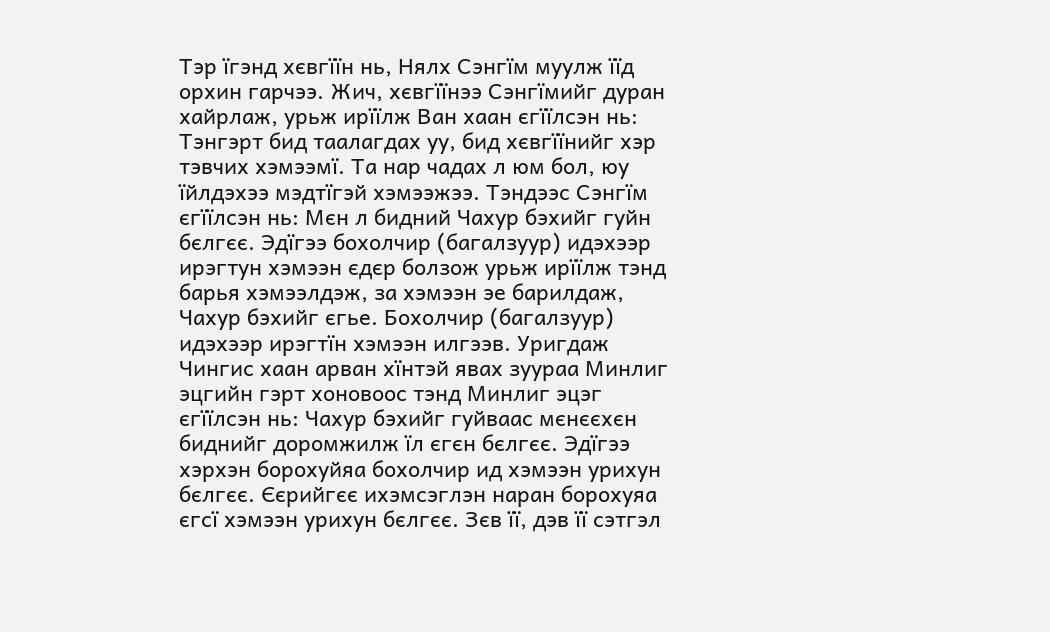Тэр їгэнд хєвгїїн нь, Нялх Сэнгїм муулж їїд орхин гарчээ. Жич, хєвгїїнээ Сэнгїмийг дуран хайрлаж, урьж ирїїлж Ван хаан єгїїлсэн нь: Тэнгэрт бид таалагдах уу, бид хєвгїїнийг хэр тэвчих хэмээмї. Та нар чадах л юм бол, юу їйлдэхээ мэдтїгэй хэмээжээ. Тэндээс Сэнгїм єгїїлсэн нь: Мєн л бидний Чахур бэхийг гуйн бєлгєє. Эдїгээ бохолчир (багалзуур) идэхээр ирэгтун хэмээн єдєр болзож урьж ирїїлж тэнд барья хэмээлдэж, за хэмээн эе барилдаж, Чахур бэхийг єгье. Бохолчир (багалзуур) идэхээр ирэгтїн хэмээн илгээв. Уригдаж Чингис хаан арван хїнтэй явах зуураа Минлиг эцгийн гэрт хоновоос тэнд Минлиг эцэг єгїїлсэн нь: Чахур бэхийг гуйваас мєнєєхєн биднийг доромжилж їл єгєн бєлгєє. Эдїгээ хэрхэн борохуйяа бохолчир ид хэмээн урихун бєлгєє. Єєрийгєє ихэмсэглэн наран борохуяа єгсї хэмээн урихун бєлгєє. Зєв її, дэв її сэтгэл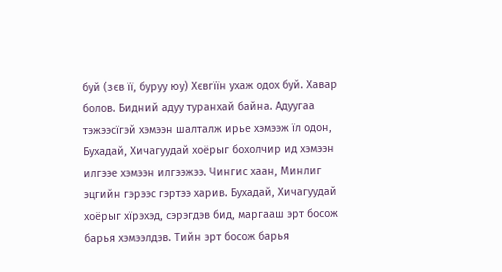буй (зєв її, буруу юу) Хєвгїїн ухаж одох буй. Хавар болов. Бидний адуу туранхай байна. Адуугаа тэжээсїгэй хэмээн шалталж ирье хэмээж їл одон, Бухадай, Хичагуудай хоёрыг бохолчир ид хэмээн илгээе хэмээн илгээжээ. Чингис хаан, Минлиг эцгийн гэрээс гэртээ харив. Бухадай, Хичагуудай хоёрыг хїрэхэд, сэрэгдэв бид, маргааш эрт босож барья хэмээлдэв. Тийн эрт босож барья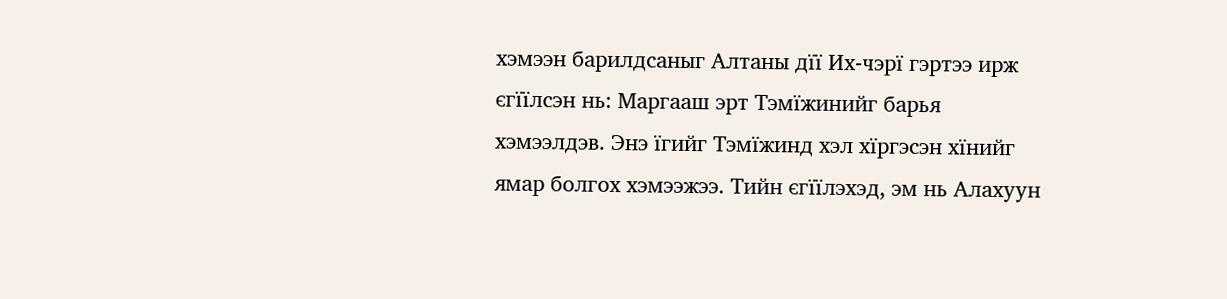хэмээн барилдсаныг Алтаны дїї Их-чэрї гэртээ ирж єгїїлсэн нь: Маргааш эрт Тэмїжинийг барья хэмээлдэв. Энэ їгийг Тэмїжинд хэл хїргэсэн хїнийг ямар болгох хэмээжээ. Тийн єгїїлэхэд, эм нь Алахуун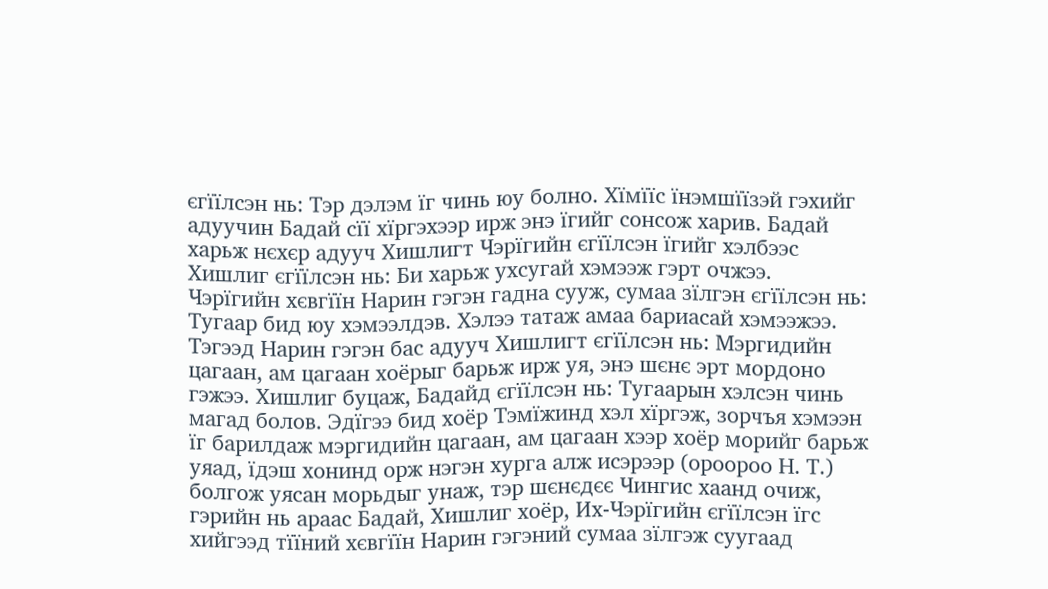єгїїлсэн нь: Тэр дэлэм їг чинь юу болно. Хїмїїс їнэмшїїзэй гэхийг адуучин Бадай сїї хїргэхээр ирж энэ їгийг сонсож харив. Бадай харьж нєхєр адууч Хишлигт Чэрїгийн єгїїлсэн їгийг хэлбээс Хишлиг єгїїлсэн нь: Би харьж ухсугай хэмээж гэрт очжээ. Чэрїгийн хєвгїїн Нарин гэгэн гадна сууж, сумаа зїлгэн єгїїлсэн нь: Тугаар бид юу хэмээлдэв. Хэлээ татаж амаа бариасай хэмээжээ. Тэгээд Нарин гэгэн бас адууч Хишлигт єгїїлсэн нь: Мэргидийн цагаан, ам цагаан хоёрыг барьж ирж уя, энэ шєнє эрт мордоно гэжээ. Хишлиг буцаж, Бадайд єгїїлсэн нь: Тугаарын хэлсэн чинь магад болов. Эдїгээ бид хоёр Тэмїжинд хэл хїргэж, зорчъя хэмээн їг барилдаж мэргидийн цагаан, ам цагаан хээр хоёр морийг барьж уяад, їдэш хонинд орж нэгэн хурга алж исэрээр (ороороо Н. Т.) болгож уясан морьдыг унаж, тэр шєнєдєє Чингис хаанд очиж, гэрийн нь араас Бадай, Хишлиг хоёр, Их-Чэрїгийн єгїїлсэн їгс хийгээд тїїний хєвгїїн Нарин гэгэний сумаа зїлгэж суугаад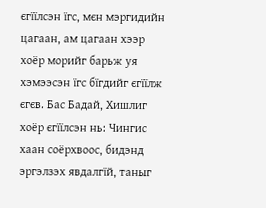єгїїлсэн їгс, мєн мэргидийн цагаан, ам цагаан хээр хоёр морийг барьж уя хэмээсэн їгс бїгдийг єгїїлж єгєв. Бас Бадай, Хишлиг хоёр єгїїлсэн нь: Чингис хаан соёрхвоос, бидэнд эргэлзэх явдалгїй, таныг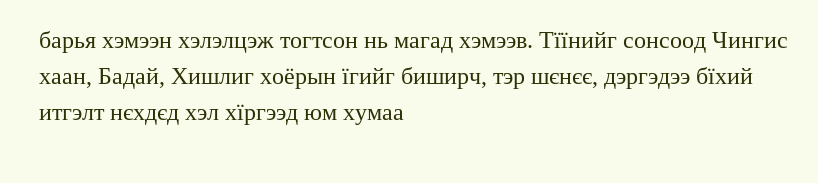барья хэмээн хэлэлцэж тогтсон нь магад хэмээв. Тїїнийг сонсоод Чингис хаан, Бадай, Хишлиг хоёрын їгийг биширч, тэр шєнєє, дэргэдээ бїхий итгэлт нєхдєд хэл хїргээд юм хумаа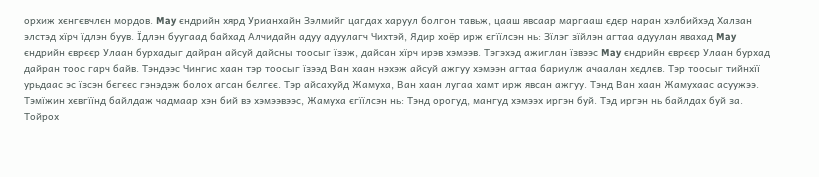орхиж хєнгєвчлєн мордов. May єндрийн хярд Урианхайн Зэлмийг цагдах харуул болгон тавьж, цааш явсаар маргааш єдєр наран хэлбийхэд Халзан элстэд хїрч їдлэн буув. Їдлэн буугаад байхад Алчидайн адуу адуулагч Чихтэй, Ядир хоёр ирж єгїїлсэн нь: Зїлэг зїйлэн агтаа адуулан явахад May єндрийн єврєєр Улаан бурхадыг дайран айсуй дайсны тоосыг їзэж, дайсан хїрч ирэв хэмээв. Тэгэхэд ажиглан їзвээс May єндрийн єврєєр Улаан бурхад дайран тоос гарч байв. Тэндээс Чингис хаан тэр тоосыг їзээд Ван хаан нэхэж айсуй ажгуу хэмээн агтаа бариулж ачаалан хєдлєв. Тэр тоосыг тийнхїї урьдаас эс їзсэн бєгєєс гэнэдэж болох агсан бєлгєє. Тэр айсахуйд Жамуха, Ван хаан лугаа хамт ирж явсан ажгуу. Тэнд Ван хаан Жамухаас асуужээ. Тэмїжин хєвгїїнд байлдаж чадмаар хэн бий вэ хэмээвээс, Жамуха єгїїлсэн нь: Тэнд орогуд, мангуд хэмээх иргэн буй. Тэд иргэн нь байлдах буй за. Тойрох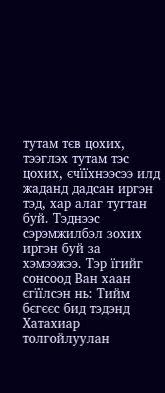тутам тєв цохих, тээглэх тутам тэс цохих, єчїїхнээсээ илд жаданд дадсан иргэн тэд, хар алаг тугтан буй. Тэднээс сэрэмжилбэл зохих иргэн буй за хэмээжээ. Тэр їгийг сонсоод Ван хаан єгїїлсэн нь: Тийм бєгєєс бид тэдэнд Хатахиар толгойлуулан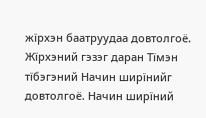жїрхэн баатруудаа довтолгоё. Жїрхэний гэзэг даран Тїмэн тїбэгэний Начин ширїнийг довтолгоё. Начин ширїний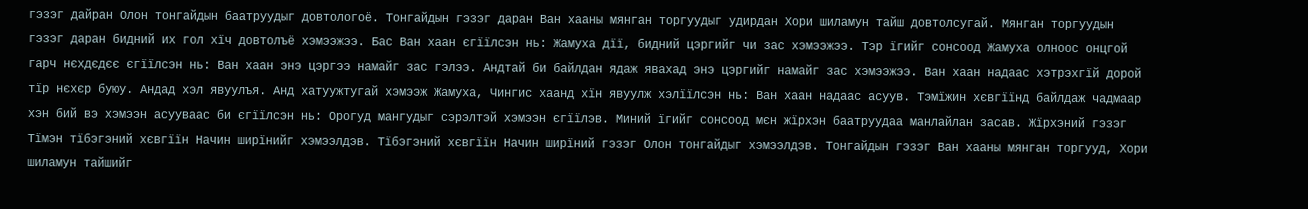гэзэг дайран Олон тонгайдын баатруудыг довтологоё. Тонгайдын гэзэг даран Ван хааны мянган торгуудыг удирдан Хори шиламун тайш довтолсугай. Мянган торгуудын гэзэг даран бидний их гол хїч довтолъё хэмээжээ. Бас Ван хаан єгїїлсэн нь: Жамуха дїї, бидний цэргийг чи зас хэмээжээ. Тэр їгийг сонсоод Жамуха олноос онцгой гарч нєхдєдєє єгїїлсэн нь: Ван хаан энэ цэргээ намайг зас гэлээ. Андтай би байлдан ядаж явахад энэ цэргийг намайг зас хэмээжээ. Ван хаан надаас хэтрэхгїй дорой тїр нєхєр буюу. Андад хэл явуулъя. Анд хатуужтугай хэмээж Жамуха, Чингис хаанд хїн явуулж хэлїїлсэн нь: Ван хаан надаас асуув. Тэмїжин хєвгїїнд байлдаж чадмаар хэн бий вэ хэмээн асууваас би єгїїлсэн нь: Орогуд мангудыг сэрэлтэй хэмээн єгїїлэв. Миний їгийг сонсоод мєн жїрхэн баатруудаа манлайлан засав. Жїрхэний гэзэг Тїмэн тїбэгэний хєвгїїн Начин ширїнийг хэмээлдэв. Тїбэгэний хєвгїїн Начин ширїний гэзэг Олон тонгайдыг хэмээлдэв. Тонгайдын гэзэг Ван хааны мянган торгууд, Хори шиламун тайшийг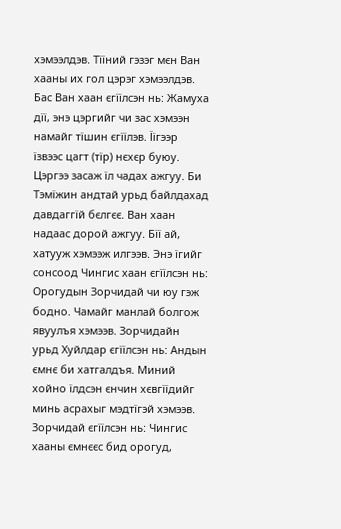хэмээлдэв. Тїїний гэзэг мєн Ван хааны их гол цэрэг хэмээлдэв. Бас Ван хаан єгїїлсэн нь: Жамуха дїї, энэ цэргийг чи зас хэмээн намайг тїшин єгїїлэв. Їїгээр їзвээс цагт (тїр) нєхєр буюу. Цэргээ засаж їл чадах ажгуу. Би Тэмїжин андтай урьд байлдахад давдаггїй бєлгєє. Ван хаан надаас дорой ажгуу. Бїї ай, хатууж хэмээж илгээв. Энэ їгийг сонсоод Чингис хаан єгїїлсэн нь: Орогудын Зорчидай чи юу гэж бодно. Чамайг манлай болгож явуулъя хэмээв. Зорчидайн урьд Хуйлдар єгїїлсэн нь: Андын ємнє би хатгалдъя. Миний хойно їлдсэн єнчин хєвгїїдийг минь асрахыг мэдтїгэй хэмээв. Зорчидай єгїїлсэн нь: Чингис хааны ємнєєс бид орогуд,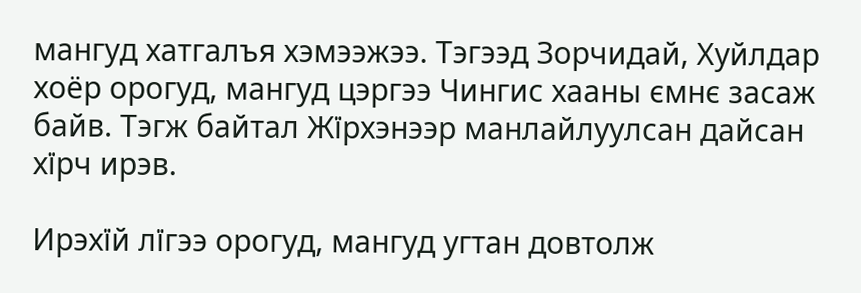мангуд хатгалъя хэмээжээ. Тэгээд Зорчидай, Хуйлдар хоёр орогуд, мангуд цэргээ Чингис хааны ємнє засаж байв. Тэгж байтал Жїрхэнээр манлайлуулсан дайсан хїрч ирэв.

Ирэхїй лїгээ орогуд, мангуд угтан довтолж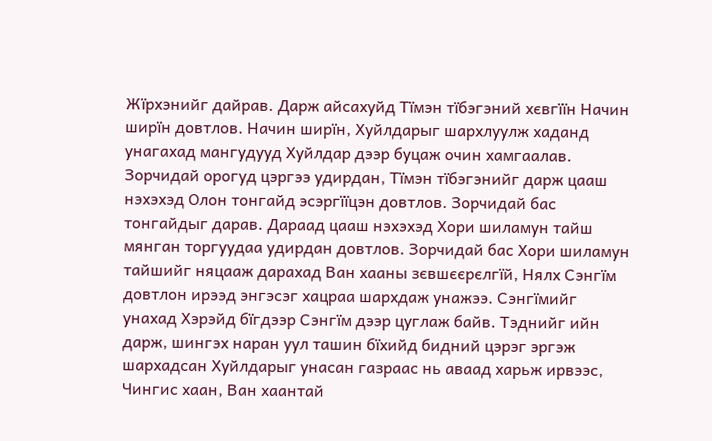Жїрхэнийг дайрав. Дарж айсахуйд Тїмэн тїбэгэний хєвгїїн Начин ширїн довтлов. Начин ширїн, Хуйлдарыг шархлуулж хаданд унагахад мангудууд Хуйлдар дээр буцаж очин хамгаалав. Зорчидай орогуд цэргээ удирдан, Тїмэн тїбэгэнийг дарж цааш нэхэхэд Олон тонгайд эсэргїїцэн довтлов. Зорчидай бас тонгайдыг дарав. Дараад цааш нэхэхэд Хори шиламун тайш мянган торгуудаа удирдан довтлов. Зорчидай бас Хори шиламун тайшийг няцааж дарахад Ван хааны зєвшєєрєлгїй, Нялх Сэнгїм довтлон ирээд энгэсэг хацраа шархдаж унажээ. Сэнгїмийг унахад Хэрэйд бїгдээр Сэнгїм дээр цуглаж байв. Тэднийг ийн дарж, шингэх наран уул ташин бїхийд бидний цэрэг эргэж шархадсан Хуйлдарыг унасан газраас нь аваад харьж ирвээс, Чингис хаан, Ван хаантай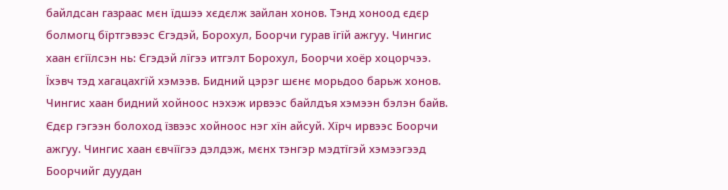байлдсан газраас мєн їдшээ хєдєлж зайлан хонов. Тэнд хоноод єдєр болмогц бїртгэвээс Єгэдэй, Борохул, Боорчи гурав їгїй ажгуу. Чингис хаан єгїїлсэн нь: Єгэдэй лїгээ итгэлт Борохул, Боорчи хоёр хоцорчээ. Їхэвч тэд хагацахгїй хэмээв. Бидний цэрэг шєнє морьдоо барьж хонов. Чингис хаан бидний хойноос нэхэж ирвээс байлдъя хэмээн бэлэн байв. Єдєр гэгээн болоход їзвээс хойноос нэг хїн айсуй. Хїрч ирвээс Боорчи ажгуу. Чингис хаан євчїїгээ дэлдэж, мєнх тэнгэр мэдтїгэй хэмээгээд Боорчийг дуудан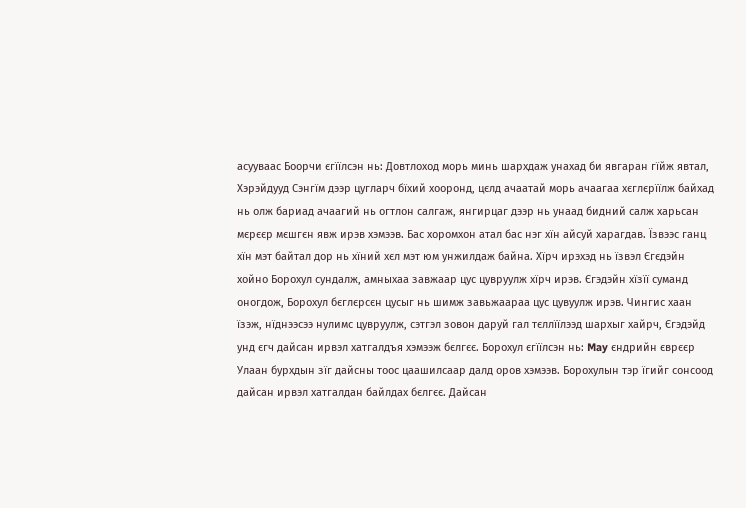асууваас Боорчи єгїїлсэн нь: Довтлоход морь минь шархдаж унахад би явгаран гїйж явтал, Хэрэйдууд Сэнгїм дээр цугларч бїхий хооронд, цєлд ачаатай морь ачаагаа хєглєрїїлж байхад нь олж бариад ачаагий нь огтлон салгаж, янгирцаг дээр нь унаад бидний салж харьсан мєрєєр мєшгєн явж ирэв хэмээв. Бас хоромхон атал бас нэг хїн айсуй харагдав. Їзвээс ганц хїн мэт байтал дор нь хїний хєл мэт юм унжилдаж байна. Хїрч ирэхэд нь їзвэл Єгєдэйн хойно Борохул сундалж, амныхаа завжаар цус цувруулж хїрч ирэв. Єгэдэйн хїзїї суманд оногдож, Борохул бєглєрсєн цусыг нь шимж завьжаараа цус цувуулж ирэв. Чингис хаан їзэж, нїднээсээ нулимс цувруулж, сэтгэл зовон даруй гал тєллїїлээд шархыг хайрч, Єгэдэйд унд єгч дайсан ирвэл хатгалдъя хэмээж бєлгєє. Борохул єгїїлсэн нь: May єндрийн єврєєр Улаан бурхдын зїг дайсны тоос цаашилсаар далд оров хэмээв. Борохулын тэр їгийг сонсоод дайсан ирвэл хатгалдан байлдах бєлгєє. Дайсан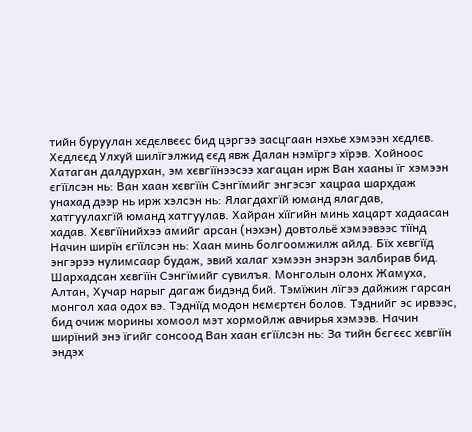тийн буруулан хєдєлвєєс бид цэргээ засцгаан нэхье хэмээн хєдлєв. Хєдлєєд Улхуй шилїгэлжид єєд явж Далан нэмїргэ хїрэв. Хойноос Хатаган далдурхан, эм хєвгїїнээсээ хагацан ирж Ван хааны їг хэмээн єгїїлсэн нь: Ван хаан хєвгїїн Сэнгїмийг энгэсэг хацраа шархдаж унахад дээр нь ирж хэлсэн нь: Ялагдахгїй юманд ялагдав, хатгуулахгїй юманд хатгуулав. Хайран хїїгийн минь хацарт хадаасан хадав. Хєвгїїнийхээ амийг арсан (нэхэн) довтольё хэмээвээс тїїнд Начин ширїн єгїїлсэн нь: Хаан минь болгоомжилж айлд. Бїх хєвгїїд энгэрээ нулимсаар будаж, эвий халаг хэмээн энэрэн залбирав бид. Шархадсан хєвгїїн Сэнгїмийг сувилъя. Монголын олонх Жамуха, Алтан, Хучар нарыг дагаж бидэнд бий. Тэмїжин лїгээ дайжиж гарсан монгол хаа одох вэ. Тэднїїд модон нємєртєн болов. Тэднийг эс ирвээс, бид очиж морины хомоол мэт хормойлж авчирья хэмээв. Начин ширїний энэ їгийг сонсоод Ван хаан єгїїлсэн нь: За тийн бєгєєс хєвгїїн эндэх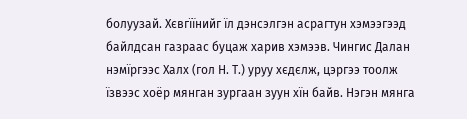болуузай. Хєвгїїнийг їл дэнсэлгэн асрагтун хэмээгээд байлдсан газраас буцаж харив хэмээв. Чингис Далан нэмїргээс Халх (гол Н. Т.) уруу хєдєлж, цэргээ тоолж їзвээс хоёр мянган зургаан зуун хїн байв. Нэгэн мянга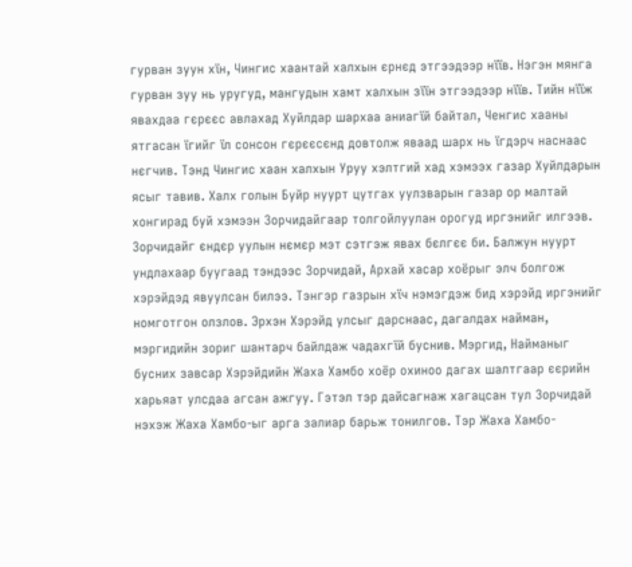гурван зуун хїн, Чингис хаантай халхын єрнєд этгээдээр нїїв. Нэгэн мянга гурван зуу нь уругуд, мангудын хамт халхын зїїн этгээдээр нїїв. Тийн нїїж явахдаа гєрєєс авлахад Хуйлдар шархаа аниагїй байтал, Чeнгис хааны ятгасан їгийг їл сонсон гєрєєсєнд довтолж яваад шарх нь їгдэрч наснаас нєгчив. Тэнд Чингис хаан халхын Уруу хэлтгий хад хэмээх газар Хуйлдарын ясыг тавив. Халх голын Буйр нуурт цутгах уулзварын газар ор малтай хонгирад буй хэмээн Зорчидайгаар толгойлуулан орогуд иргэнийг илгээв. Зорчидайг єндєр уулын нємєр мэт сэтгэж явах бєлгєє би. Балжун нуурт ундлахаар буугаад тэндээс Зорчидай, Архай хасар хоёрыг элч болгож хэрэйдэд явуулсан билээ. Тэнгэр газрын хїч нэмэгдэж бид хэрэйд иргэнийг номготгон олзлов. Эрхэн Хэрэйд улсыг дарснаас, дагалдах найман, мэргидийн зориг шантарч байлдаж чадахгїй буснив. Мэргид, Найманыг бусних завсар Хэрэйдийн Жаха Хамбо хоёр охиноо дагах шалтгаар єєрийн харьяат улсдаа агсан ажгуу. Гэтэл тэр дайсагнаж хагацсан тул Зорчидай нэхэж Жаха Хамбо-ыг арга залиар барьж тонилгов. Тэр Жаха Хамбо-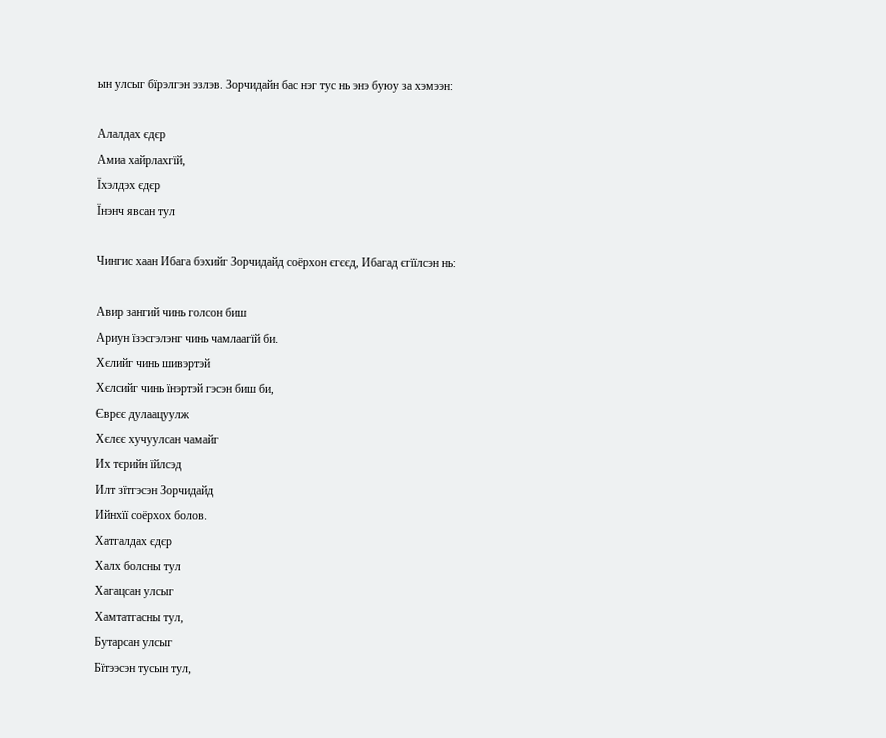ын улсыг бїрэлгэн эзлэв. Зорчидайн бас нэг тус нь энэ буюу за хэмээн:

Алалдах єдєр
Амиа хайрлахгїй,
Їхэлдэх єдєр
Їнэнч явсан тул

Чингис хаан Ибага бэхийг Зорчидайд соёрхон єгєєд, Ибагад єгїїлсэн нь:

Авир зангий чинь голсон биш
Ариун їзэсгэлэнг чинь чамлаагїй би.
Хєлийг чинь шивэртэй
Хєлсийг чинь їнэртэй гэсэн биш би,
Єврєє дулаацуулж
Хєлєє хучуулсан чамайг
Их тєрийн їйлсэд
Илт зїтгэсэн Зорчидайд
Ийнхїї соёрхох болов.
Хатгалдах єдєр
Халх болсны тул
Хагацсан улсыг
Хамтатгасны тул,
Бутарсан улсыг
Бїтээсэн тусын тул,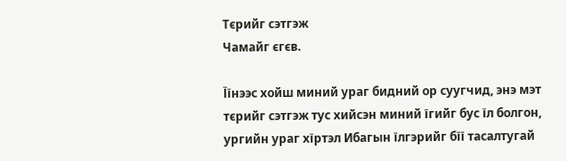Тєрийг сэтгэж
Чамайг єгєв.

Їїнээс хойш миний ураг бидний ор суугчид, энэ мэт тєрийг сэтгэж тус хийсэн миний їгийг бус їл болгон, ургийн ураг хїртэл Ибагын їлгэрийг бїї тасалтугай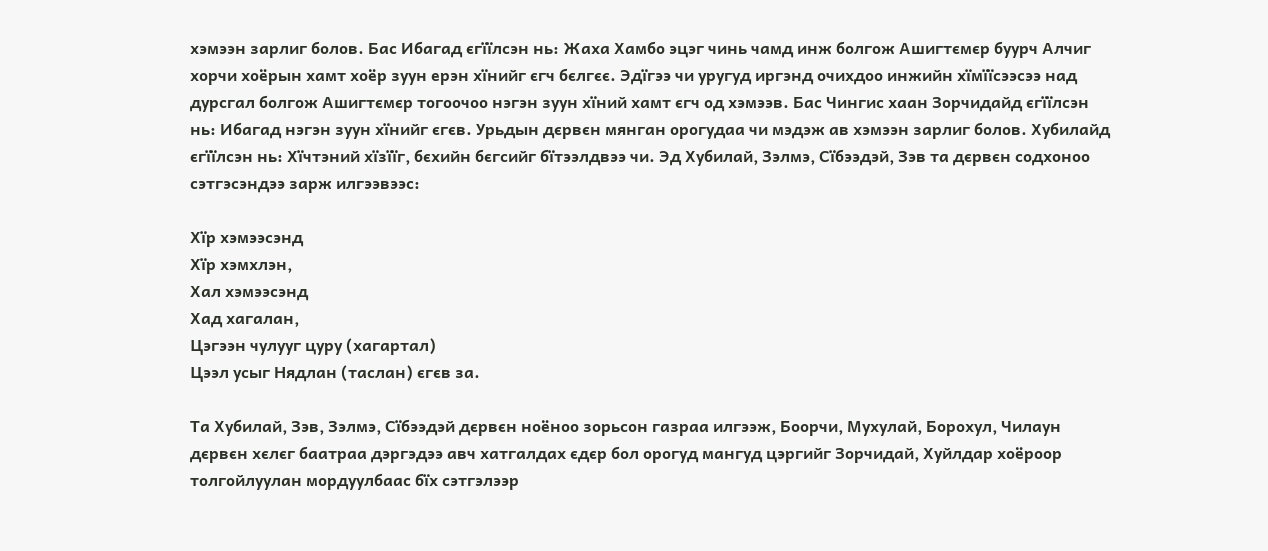хэмээн зарлиг болов. Бас Ибагад єгїїлсэн нь: Жаха Хамбо эцэг чинь чамд инж болгож Ашигтємєр буурч Алчиг хорчи хоёрын хамт хоёр зуун ерэн хїнийг єгч бєлгєє. Эдїгээ чи уругуд иргэнд очихдоо инжийн хїмїїсээсээ над дурсгал болгож Ашигтємєр тогоочоо нэгэн зуун хїний хамт єгч од хэмээв. Бас Чингис хаан Зорчидайд єгїїлсэн нь: Ибагад нэгэн зуун хїнийг єгєв. Урьдын дєрвєн мянган орогудаа чи мэдэж ав хэмээн зарлиг болов. Хубилайд єгїїлсэн нь: Хїчтэний хїзїїг, бєхийн бєгсийг бїтээлдвээ чи. Эд Хубилай, Зэлмэ, Сїбээдэй, Зэв та дєрвєн содхоноо сэтгэсэндээ зарж илгээвээс:

Хїр хэмээсэнд
Хїр хэмхлэн,
Хал хэмээсэнд
Хад хагалан,
Цэгээн чулууг цуру (хагартал)
Цээл усыг Нядлан (таслан) єгєв за.

Та Хубилай, Зэв, Зэлмэ, Сїбээдэй дєрвєн ноёноо зорьсон газраа илгээж, Боорчи, Мухулай, Борохул, Чилаун дєрвєн хєлєг баатраа дэргэдээ авч хатгалдах єдєр бол орогуд мангуд цэргийг Зорчидай, Хуйлдар хоёроор толгойлуулан мордуулбаас бїх сэтгэлээр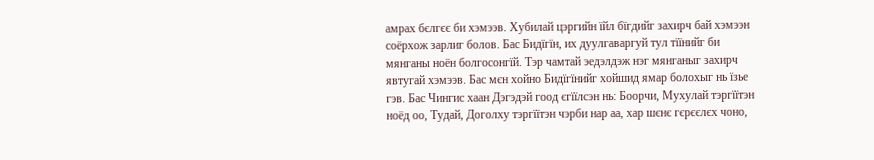амрах бєлгєє би хэмээв. Хубилай цэргийн їйл бїгдийг захирч бай хэмээн соёрхож зарлиг болов. Бас Бидїгїн, их дуулгаваргуй тул тїїнийг би мянганы ноён болгосонгїй. Тэр чамтай эедэлдэж нэг мянганыг захирч явтугай хэмээв. Бас мєн хойно Бидїгїнийг хойшид ямар болохыг нь їзье гэв. Бас Чингис хаан Дэгэдэй гоод єгїїлсэн нь: Боорчи, Мухулай тэргїїтэн ноёд оо, Тудай, Доголху тэргїїтэн чэрби нар аа, хар шєнє гєрєєлєх чоно,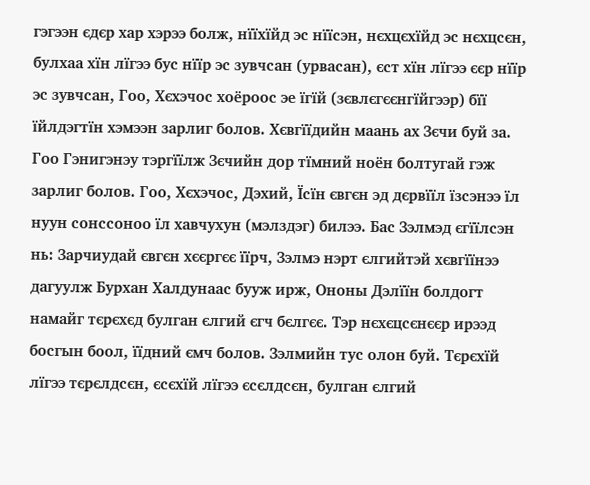гэгээн єдєр хар хэрээ болж, нїїхїйд эс нїїсэн, нєхцєхїйд эс нєхцсєн, булхаа хїн лїгээ бус нїїр эс зувчсан (урвасан), єст хїн лїгээ єєр нїїр эс зувчсан, Гоо, Хєхэчос хоёроос эе їгїй (зєвлєгєєнгїйгээр) бїї їйлдэгтїн хэмээн зарлиг болов. Хєвгїїдийн маань ах Зєчи буй за. Гоо Гэнигэнэy тэргїїлж Зєчийн дор тїмний ноён болтугай гэж зарлиг болов. Гоо, Хєхэчос, Дэхий, Їсїн євгєн эд дєрвїїл їзсэнээ їл нуун сонссоноо їл хавчухун (мэлздэг) билээ. Бас Зэлмэд єгїїлсэн нь: Зарчиудай євгєн хєєргєє їїрч, Зэлмэ нэрт єлгийтэй хєвгїїнээ дагуулж Бурхан Халдунаас бууж ирж, Ононы Дэлїїн болдогт намайг тєрєхєд булган єлгий єгч бєлгєє. Тэр нєхєцсєнєєр ирээд босгын боол, їїдний ємч болов. Зэлмийн тус олон буй. Тєрєхїй лїгээ тєрєлдсєн, єсєхїй лїгээ єсєлдсєн, булган єлгий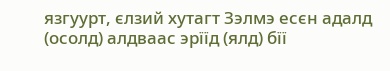язгуурт, єлзий хутагт Зэлмэ есєн адалд (осолд) алдваас эрїїд (ялд) бїї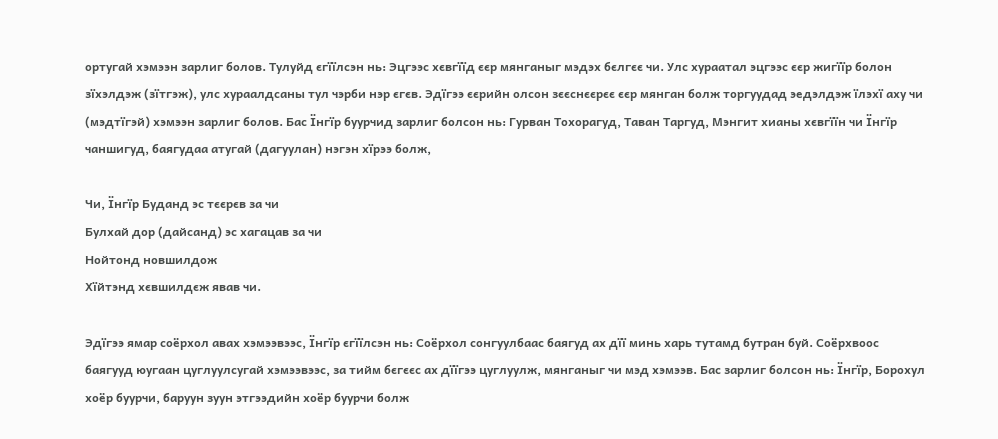ортугай хэмээн зарлиг болов. Тулуйд єгїїлсэн нь: Эцгээс хєвгїїд єєр мянганыг мэдэх бєлгєє чи. Улс хураатал эцгээс єєр жигїїр болон зїхэлдэж (зїтгэж), улс хураалдсаны тул чэрби нэр єгєв. Эдїгээ єєрийн олсон зєєснєєрєє єєр мянган болж торгуудад эедэлдэж їлэхї аху чи (мэдтїгэй) хэмээн зарлиг болов. Бас Їнгїр буурчид зарлиг болсон нь: Гурван Тохорагуд, Таван Таргуд, Мэнгит хианы хєвгїїн чи Їнгїр чаншигуд, баягудаа атугай (дагуулан) нэгэн хїрээ болж,

Чи, Їнгїр Буданд эс тєєрєв за чи
Булхай дор (дайсанд) эс хагацав за чи
Нойтонд новшилдож
Хїйтэнд хєвшилдєж явав чи.

Эдїгээ ямар соёрхол авах хэмээвээс, Їнгїр єгїїлсэн нь: Соёрхол сонгуулбаас баягуд ах дїї минь харь тутамд бутран буй. Соёрхвоос баягууд юугаан цуглуулсугай хэмээвээс, за тийм бєгєєс ах дїїгээ цуглуулж, мянганыг чи мэд хэмээв. Бас зарлиг болсон нь: Їнгїр, Борохул хоёр буурчи, баруун зуун этгээдийн хоёр буурчи болж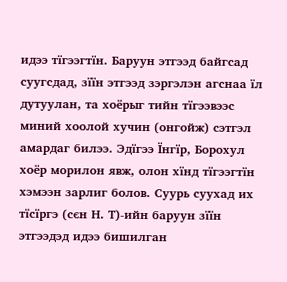идээ тїгээгтїн. Баруун этгээд байгсад суугсдад, зїїн этгээд зэргэлэн агснаа їл дутуулан, та хоёрыг тийн тїгээвээс миний хоолой хучин (онгойж) сэтгэл амардаг билээ. Эдїгээ Їнгїр, Борохул хоёр морилон явж, олон хїнд тїгээгтїн хэмээн зарлиг болов. Суурь суухад их тїсїргэ (сєн Н. Т)-ийн баруун зїїн этгээдэд идээ бишилган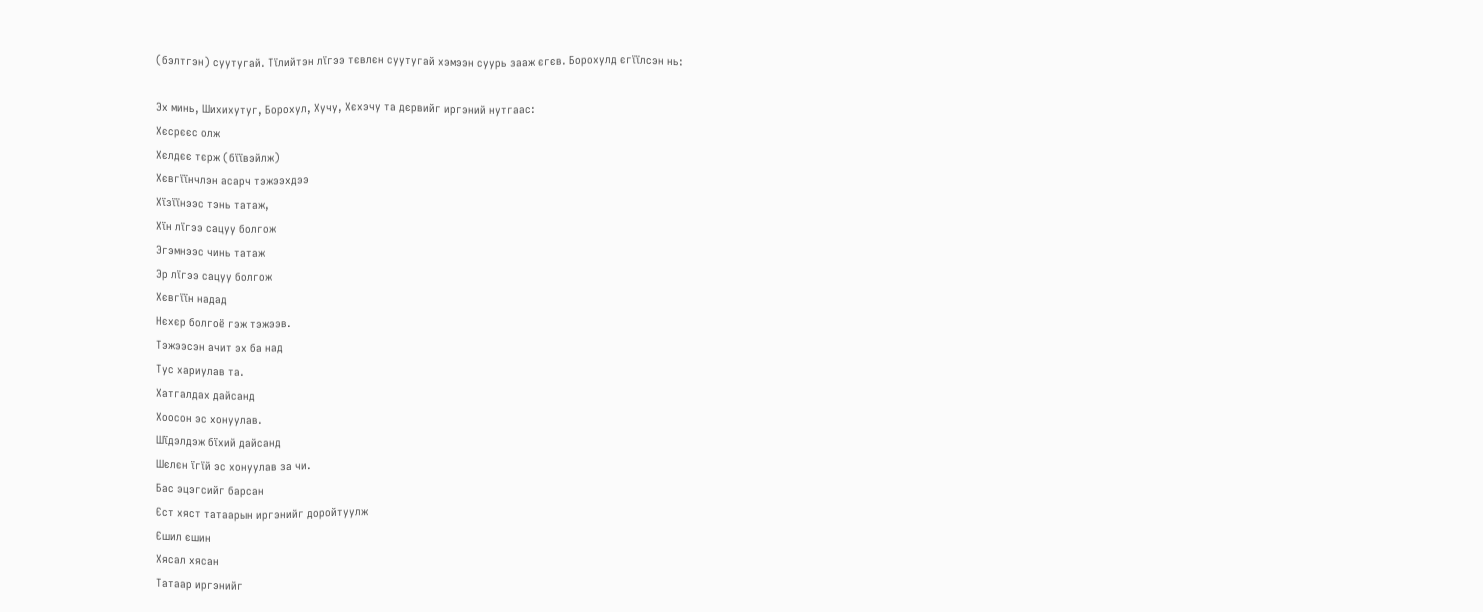(бэлтгэн) суутугай. Тїлийтэн лїгээ тєвлєн суутугай хэмээн суурь зааж єгєв. Борохулд єгїїлсэн нь:

Эх минь, Шихихутуг, Борохул, Хучу, Хєхэчу та дєрвийг иргэний нутгаас:
Хєсрєєс олж
Хєлдєє тєрж (бїївэйлж)
Хєвгїїнчлэн асарч тэжээхдээ
Хїзїїнээс тэнь татаж,
Хїн лїгээ сацуу болгож
Эгэмнээс чинь татаж
Эр лїгээ сацуу болгож
Хєвгїїн надад
Нєхєр болгоё гэж тэжээв.
Тэжээсэн ачит эх ба над
Тус хариулав та.
Хатгалдах дайсанд
Хоосон эс хонуулав.
Шїдэлдэж бїхий дайсанд
Шєлєн їгїй эс хонуулав за чи.
Бас эцэгсийг барсан
Єст хяст татаарын иргэнийг доройтуулж
Єшил єшин
Хясал хясан
Татаар иргэнийг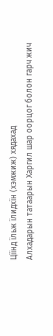Цїїнд їльж їлидхїн (хэмжиж) хядахад
Алхадарын татаарын Харгил шар оорцог болон гарч жич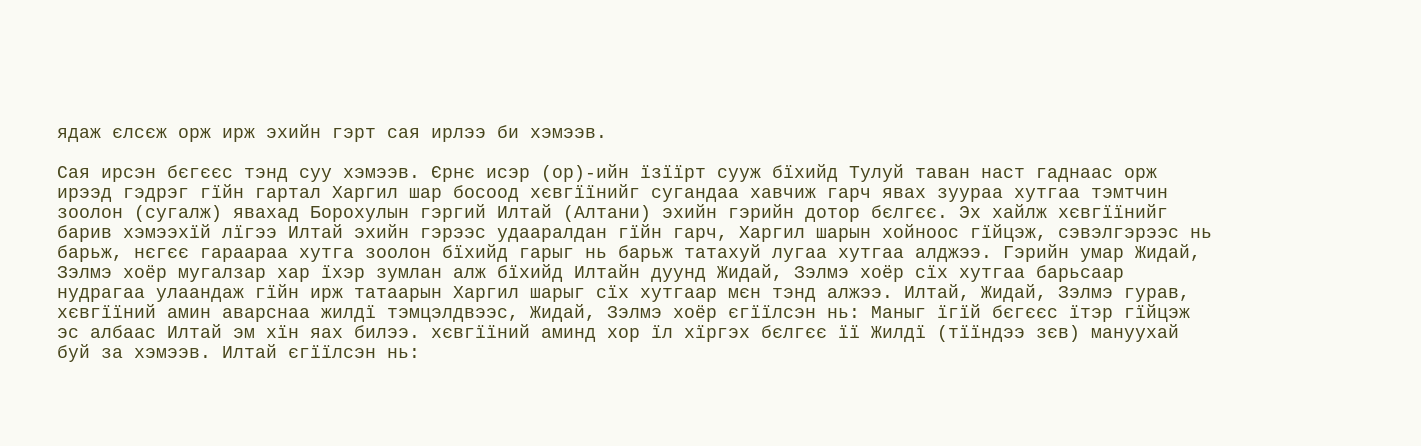ядаж єлсєж орж ирж эхийн гэрт сая ирлээ би хэмээв.

Сая ирсэн бєгєєс тэнд суу хэмээв. Єрнє исэр (ор)-ийн їзїїрт сууж бїхийд Тулуй таван наст гаднаас орж ирээд гэдрэг гїйн гартал Харгил шар босоод хєвгїїнийг сугандаа хавчиж гарч явах зуураа хутгаа тэмтчин зоолон (сугалж) явахад Борохулын гэргий Илтай (Алтани) эхийн гэрийн дотор бєлгєє. Эх хайлж хєвгїїнийг барив хэмээхїй лїгээ Илтай эхийн гэрээс удааралдан гїйн гарч, Харгил шарын хойноос гїйцэж, сэвэлгэрээс нь барьж, нєгєє гараараа хутга зоолон бїхийд гарыг нь барьж татахуй лугаа хутгаа алджээ. Гэрийн умар Жидай, Зэлмэ хоёр мугалзар хар їхэр зумлан алж бїхийд Илтайн дуунд Жидай, Зэлмэ хоёр сїх хутгаа барьсаар нудрагаа улаандаж гїйн ирж татаарын Харгил шарыг сїх хутгаар мєн тэнд алжээ. Илтай, Жидай, Зэлмэ гурав, хєвгїїний амин аварснаа жилдї тэмцэлдвээс, Жидай, Зэлмэ хоёр єгїїлсэн нь: Маныг їгїй бєгєєс їтэр гїйцэж эс албаас Илтай эм хїн яах билээ. хєвгїїний аминд хор їл хїргэх бєлгєє її Жилдї (тїїндээ зєв) мануухай буй за хэмээв. Илтай єгїїлсэн нь: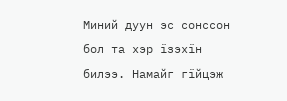Миний дуун эс сонссон бол та хэр їзэхїн билээ. Намайг гїйцэж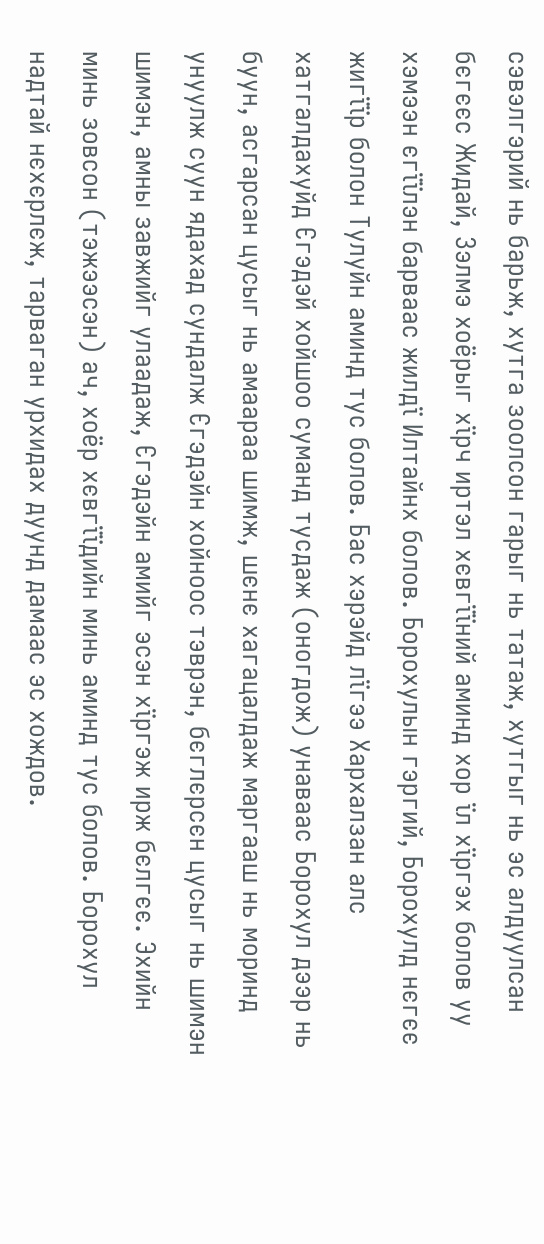сэвэлгэрий нь барьж, хутга зоолсон гарыг нь татаж, хутгыг нь эс алдуулсан бєгєєс Жидай, Зэлмэ хоёрыг хїрч иртэл хєвгїїний аминд хор їл хїргэх болов уу хэмээн єгїїлэн барваас жилдї Илтайнх болов. Борохулын гэргий, Борохулд нєгєє жигїїр болон Тулуйн аминд тус болов. Бас хэрэйд лїгээ Хархалзан алс хатгалдахуйд Єгэдэй хойшоо суманд тусдаж (оногдож) унаваас Борохул дээр нь буун, асгарсан цусыг нь амаараа шимж, шєнє хагацалдаж маргааш нь моринд унуулж суун ядахад сундалж Єгэдэйн хойноос тэврэн, бєглєрсєн цусыг нь шимэн шимэн, амны завжийг улаадаж, Єгэдэйн амийг эсэн хїргэж ирж бєлгєє. Эхийн минь зовсон (тэжээсэн) ач, хоёр хєвгїїдийн минь аминд тус болов. Борохул надтай нєхєрлєж, тарваган урхидах дуунд дамаас эс хождов.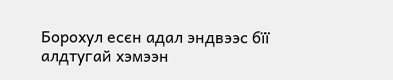Борохул есєн адал эндвээс бїї алдтугай хэмээн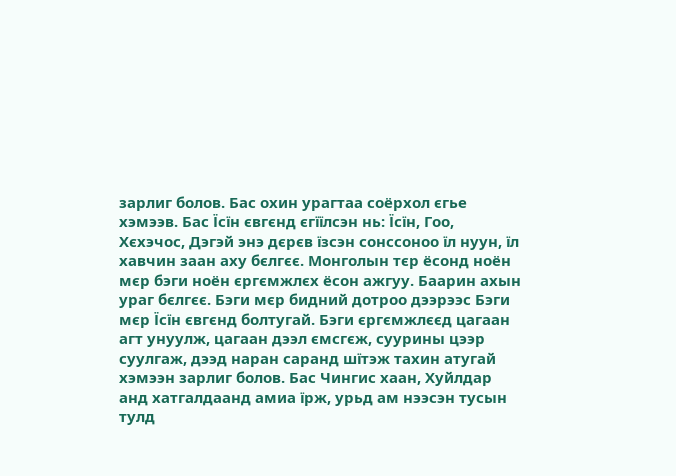зарлиг болов. Бас охин урагтаа соёрхол єгье хэмээв. Бас Їсїн євгєнд єгїїлсэн нь: Їcїн, Гоо, Хєхэчос, Дэгэй энэ дєрєв їзсэн сонссоноо їл нуун, їл хавчин заан аху бєлгєє. Монголын тєр ёсонд ноён мєр бэги ноён єргємжлєх ёсон ажгуу. Баарин ахын ураг бєлгєє. Бэги мєр бидний дотроо дээрээс Бэги мєр Їсїн євгєнд болтугай. Бэги єргємжлєєд цагаан агт унуулж, цагаан дээл ємсгєж, суурины цээр суулгаж, дээд наран саранд шїтэж тахин атугай хэмээн зарлиг болов. Бас Чингис хаан, Хуйлдар анд хатгалдаанд амиа їрж, урьд ам нээсэн тусын тулд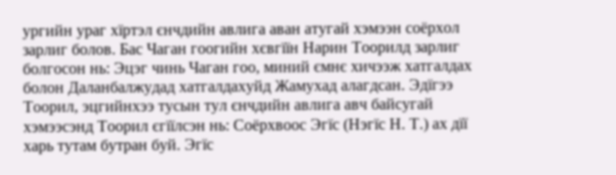ургийн ураг хїртэл єнчдийн авлига аван атугай хэмээн соёрхол зарлиг болов. Бас Чаган гоогийн хєвгїїн Нарин Тоорилд зарлиг болгосон нь: Эцэг чинь Чаган гоо, миний ємнє хичээж хатгалдах болон Даланбалжудад хатгалдахуйд Жамухад алагдсан. Эдїгээ Тоорил, эцгийнхээ тусын тул єнчдийн авлига авч байсугай хэмээсэнд Тоорил єгїїлсэн нь: Соёрхвоос Эгїс (Нэгїс Н. Т.) ах дїї харь тутам бутран буй. Эгїс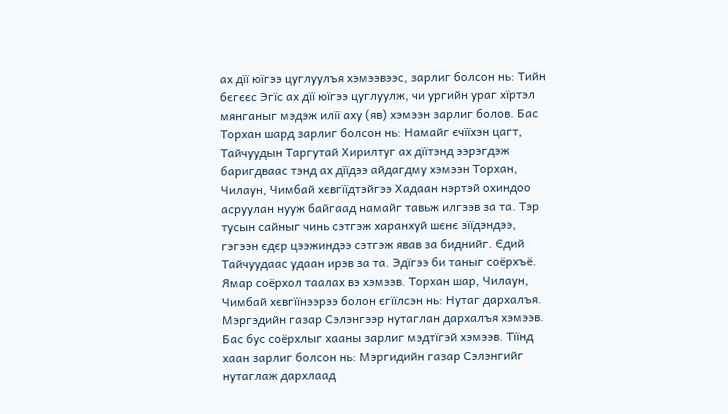ах дїї юїгээ цуглуулъя хэмээвээс, зарлиг болсон нь: Тийн бєгєєс Эгїс ах дїї юїгээ цуглуулж, чи ургийн ураг хїртэл мянганыг мэдэж илїї аху (яв) хэмээн зарлиг болов. Бас Торхан шард зарлиг болсон нь: Намайг єчїїхэн цагт, Тайчуудын Таргутай Хирилтуг ах дїїтэнд ээрэгдэж баригдваас тэнд ах дїїдээ айдагдму хэмээн Торхан, Чилаун, Чимбай хєвгїїдтэйгээ Хадаан нэртэй охиндоо асруулан нууж байгаад намайг тавьж илгээв за та. Тэр тусын сайныг чинь сэтгэж харанхуй шєнє зїїдэндээ, гэгээн єдєр цээжиндээ сэтгэж явав за биднийг. Єдий Тайчуудаас удаан ирэв за та. Эдїгээ би таныг соёрхъё. Ямар соёрхол таалах вэ хэмээв. Торхан шар, Чилаун, Чимбай хєвгїїнээрээ болон єгїїлсэн нь: Нутаг дархалъя. Мэргэдийн газар Сэлэнгээр нутаглан дархалъя хэмээв. Бас бус соёрхлыг хааны зарлиг мэдтїгэй хэмээв. Тїїнд хаан зарлиг болсон нь: Мэргидийн газар Сэлэнгийг нутаглаж дархлаад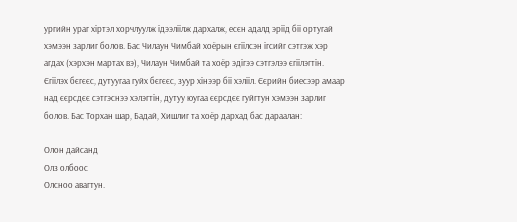ургийн ураг хїртэл хорчлуулж їдээлїїлж дархалж, есєн адалд эрїїд бїї ортугай хэмээн зарлиг болов. Бас Чилаун Чимбай хоёрын єгїїлсэн їгсийг сэтгэж хэр агдах (хэрхэн мартах вэ), Чилаун Чимбай та хоёр эдїгээ сэтгэлээ єгїїлэгтїн. Єгїїлэх бєгєєс, дутуугаа гуйх бєгєєс, зуур хїнээр бїї хэлїїл. Єєрийн биесээр амаар над єєрсдєє сэтгэснээ хэлэгтїн, дутуу юугаа єєрсдєє гуйгтун хэмээн зарлиг болов. Бас Торхан шар, Бадай, Хишлиг та хоёр дархад бас дараалан:

Олон дайсанд
Олз олбоос
Олсноо авагтун.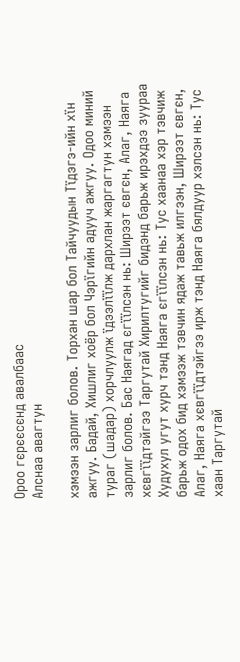Ороо гєрєєсєнд авалбаас
Алснаа авагтун

хэмээн зарлиг болов. Торхан шар бол Тайчуудын Тїдэгэ-ийн хїн ажгуу. Бадай, Хишлиг хоёр бол Чэрїгийн адууч ажгуу. Одоо миний тураг (шадар) хорчлуулж їдээлїїлж дархлан жаргагтун хэмээн зарлиг болов. Бас Наягад єгїїлсэн нь: Ширээт євгєн, Алаг, Наяга хєвгїїдтэйгээ Таргутай Хирилтугийг бидэнд барьж ирэхдээ зуураа Худухул угут хурч тэнд Наяга єгїїлсэн нь: Тус хаанаа хэр тэвчиж барьж одох бид хэмээж тэвчин ядаж тавьж илгээн, Ширээт євгєн, Алаг, Наяга хєвгїїдтэйгээ ирж тэнд Наяга бялдуур хэлсэн нь: Тус хаан Таргутай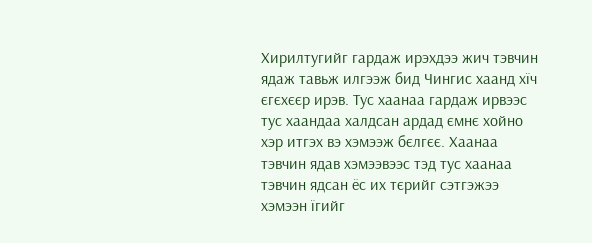Хирилтугийг гардаж ирэхдээ жич тэвчин ядаж тавьж илгээж бид Чингис хаанд хїч єгєхєєр ирэв. Тус хаанаа гардаж ирвээс тус хаандаа халдсан ардад ємнє хойно хэр итгэх вэ хэмээж бєлгєє. Хаанаа тэвчин ядав хэмээвээс тэд тус хаанаа тэвчин ядсан ёс их тєрийг сэтгэжээ хэмээн їгийг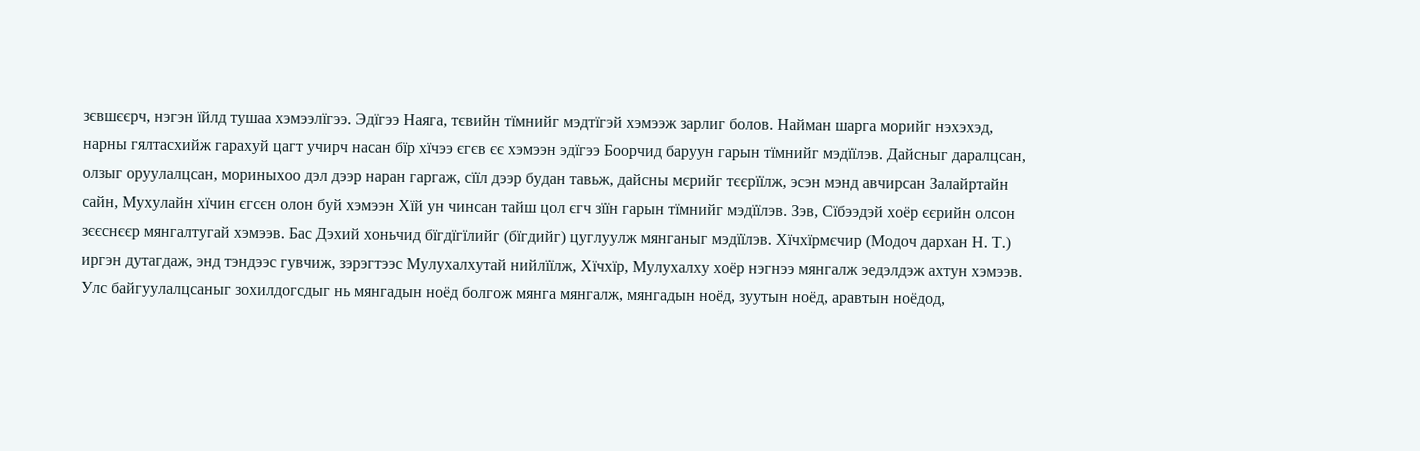зєвшєєрч, нэгэн їйлд тушаа хэмээлїгээ. Эдїгээ Наяга, тєвийн тїмнийг мэдтїгэй хэмээж зарлиг болов. Найман шарга морийг нэхэхэд, нарны гялтасхийж гарахуй цагт учирч насан бїр хїчээ єгєв єє хэмээн эдїгээ Боорчид баруун гарын тїмнийг мэдїїлэв. Дайсныг даралцсан, олзыг оруулалцсан, мориныхоо дэл дээр наран гаргаж, сїїл дээр будан тавьж, дайсны мєрийг тєєрїїлж, эсэн мэнд авчирсан Залайртайн сайн, Мухулайн хїчин єгсєн олон буй хэмээн Хїй ун чинсан тайш цол єгч зїїн гарын тїмнийг мэдїїлэв. Зэв, Сїбээдэй хоёр єєрийн олсон зєєснєєр мянгалтугай хэмээв. Бас Дэхий хоньчид бїгдїгїлийг (бїгдийг) цуглуулж мянганыг мэдїїлэв. Хїчхїрмєчир (Модоч дархан Н. Т.) иргэн дутагдаж, энд тэндээс гувчиж, зэрэгтээс Мулухалхутай нийлїїлж, Хїчхїр, Мулухалху хоёр нэгнээ мянгалж эедэлдэж ахтун хэмээв. Улс байгуулалцсаныг зохилдогсдыг нь мянгадын ноёд болгож мянга мянгалж, мянгадын ноёд, зуутын ноёд, аравтын ноёдод,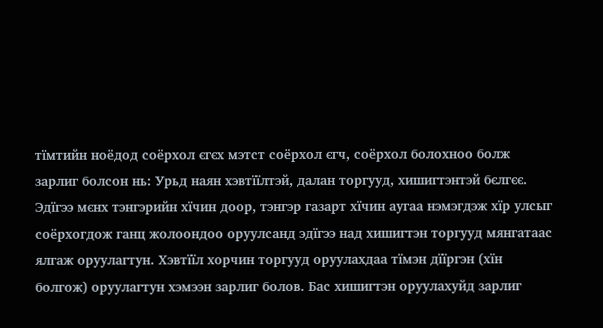тїмтийн ноёдод соёрхол єгєх мэтст соёрхол єгч, соёрхол болохноо болж зарлиг болсон нь: Урьд наян хэвтїїлтэй, далан торгууд, хишигтэнтэй бєлгєє. Эдїгээ мєнх тэнгэрийн хїчин доор, тэнгэр газарт хїчин аугаа нэмэгдэж хїр улсыг соёрхогдож ганц жолоондоо оруулсанд эдїгээ над хишигтэн торгууд мянгатаас ялгаж оруулагтун. Хэвтїїл хорчин торгууд оруулахдаа тїмэн дїїргэн (хїн болгож) оруулагтун хэмээн зарлиг болов. Бас хишигтэн оруулахуйд зарлиг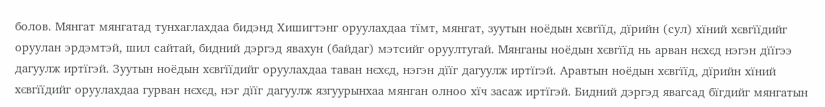болов. Мянгат мянгатад тунхаглахдаа бидэнд Хишигтэнг оруулахдаа тїмт, мянгат, зуутын ноёдын хєвгїїд, дїрийн (сул) хїний хєвгїїдийг оруулан эрдэмтэй, шил сайтай, бидний дэргэд явахун (байдаг) мэтсийг оруултугай. Мянганы ноёдын хєвгїїд нь арван нєхєд нэгэн дїїгээ дагуулж иртїгэй. Зуутын ноёдын хєвгїїдийг оруулахдаа таван нєхєд, нэгэн дїїг дагуулж иртїгэй. Аравтын ноёдын хєвгїїд, дїрийн хїний хєвгїїдийг оруулахдаа гурван нєхєд, нэг дїїг дагуулж язгуурынхаа мянган олноо хїч засаж иртїгэй. Бидний дэргэд явагсад бїгдийг мянгатын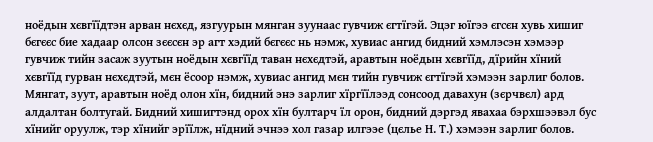ноёдын хєвгїїдтэн арван нєхєд, язгуурын мянган зуунаас гувчиж єгтїгэй. Эцэг юїгээ єгсєн хувь хишиг бєгєєс бие хадаар олсон зєєсєн эр агт хэдий бєгєєс нь нэмж, хувиас ангид бидний хэмлэсэн хэмээр гувчиж тийн засаж зуутын ноёдын хєвгїїд таван нєхєдтэй, аравтын ноёдын хєвгїїд, дїрийн хїний хєвгїїд гурван нєхєдтэй, мєн ёсоор нэмж, хувиас ангид мєн тийн гувчиж єгтїгэй хэмээн зарлиг болов. Мянгат, зуут, аравтын ноёд олон хїн, бидний энэ зарлиг хїргїїлээд сонсоод давахун (зєрчвєл) ард алдалтан болтугай. Бидний хишигтэнд орох хїн бултарч їл орон, бидний дэргэд явахаа бэрхшээвэл бус хїнийг оруулж, тэр хїнийг эрїїлж, нїдний эчнээ хол газар илгээе (цєлье Н. Т.) хэмээн зарлиг болов.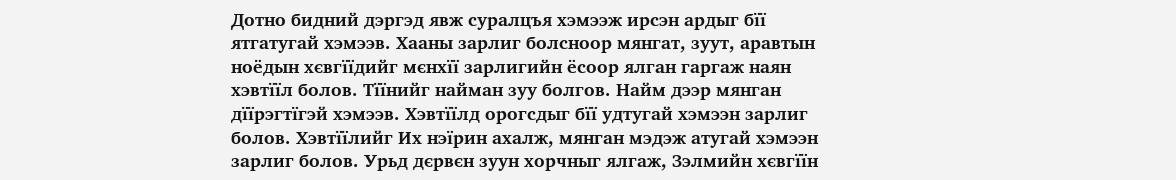Дотно бидний дэргэд явж суралцъя хэмээж ирсэн ардыг бїї ятгатугай хэмээв. Хааны зарлиг болсноор мянгат, зуут, аравтын ноёдын хєвгїїдийг мєнхїї зарлигийн ёсоор ялган гаргаж наян хэвтїїл болов. Тїїнийг найман зуу болгов. Найм дээр мянган дїїрэгтїгэй хэмээв. Хэвтїїлд орогсдыг бїї удтугай хэмээн зарлиг болов. Хэвтїїлийг Их нэїрин ахалж, мянган мэдэж атугай хэмээн зарлиг болов. Урьд дєрвєн зуун хорчныг ялгаж, Зэлмийн хєвгїїн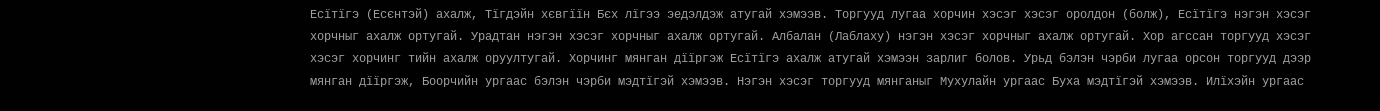Есїтїгэ (Есєнтэй) ахалж, Тїгдэйн хєвгїїн Бєх лїгээ эедэлдэж атугай хэмээв. Торгууд лугаа хорчин хэсэг хэсэг оролдон (болж), Есїтїгэ нэгэн хэсэг хорчныг ахалж ортугай. Урадтан нэгэн хэсэг хорчныг ахалж ортугай. Албалан (Лаблаху) нэгэн хэсэг хорчныг ахалж ортугай. Хор агссан торгууд хэсэг хэсэг хорчинг тийн ахалж оруултугай. Хорчинг мянган дїїргэж Есїтїгэ ахалж атугай хэмээн зарлиг болов. Урьд бэлэн чэрби лугаа орсон торгууд дээр мянган дїїргэж, Боорчийн ургаас бэлэн чэрби мэдтїгэй хэмээв. Нэгэн хэсэг торгууд мянганыг Мухулайн ургаас Буха мэдтїгэй хэмээв. Илїхэйн ургаас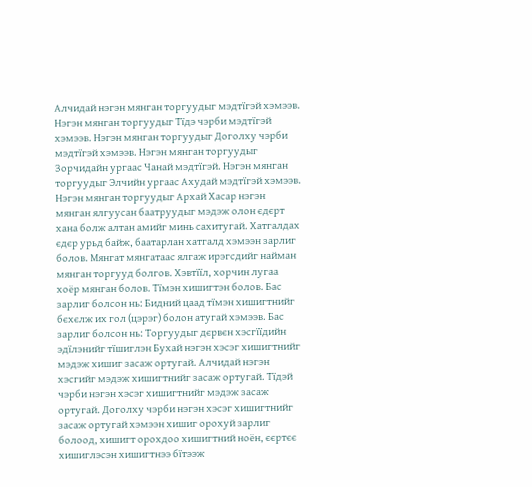Алчидай нэгэн мянган торгуудыг мэдтїгэй хэмээв. Нэгэн мянган торгуудыг Тїдэ чэрби мэдтїгэй хэмээв. Нэгэн мянган торгуудыг Доголху чэрби мэдтїгэй хэмээв. Нэгэн мянган торгуудыг Зорчидайн ургаас Чанай мэдтїгэй. Нэгэн мянган торгуудыг Элчийн ургаас Ахудай мэдтїгэй хэмээв. Нэгэн мянган торгуудыг Архай Хасар нэгэн мянган ялгуусан баатруудыг мэдэж олон єдєрт хана болж алтан амийг минь сахитугай. Хатгалдах єдєр урьд байж, баатарлан хатгалд хэмээн зарлиг болов. Мянгат мянгатаас ялгаж ирэгсдийг найман мянган торгууд болгов. Хэвтїїл, хорчин лугаа хоёр мянган болов. Тїмэн хишигтэн болов. Бас зарлиг болсон нь: Бидний цаад тїмэн хишигтнийг бєхєлж их гол (цэрэг) болон атугай хэмээв. Бас зарлиг болсон нь: Торгуудыг дєрвєн хэсгїїдийн эдїлэнийг тїшиглэн Бухай нэгэн хэсэг хишигтнийг мэдэж хишиг засаж ортугай. Алчидай нэгэн хэсгийг мэдэж хишигтнийг засаж ортугай. Тїдэй чэрби нэгэн хэсэг хишигтнийг мэдэж засаж ортугай. Доголху чэрби нэгэн хэсэг хишигтнийг засаж ортугай хэмээн хишиг орохуй зарлиг болоод, хишигт орохдоо хишигтний ноён, єєртєє хишиглэсэн хишигтнээ бїтээж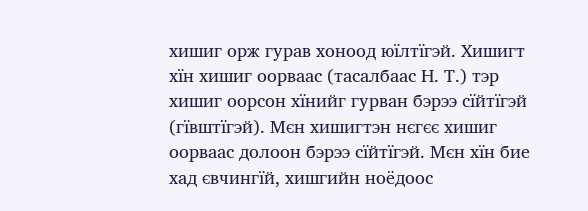хишиг орж гурав хоноод юїлтїгэй. Хишигт хїн хишиг оорваас (тасалбаас Н. Т.) тэр хишиг оорсон хїнийг гурван бэрээ сїйтїгэй (гївштїгэй). Мєн хишигтэн нєгєє хишиг оорваас долоон бэрээ сїйтїгэй. Мєн хїн бие хад євчингїй, хишгийн ноёдоос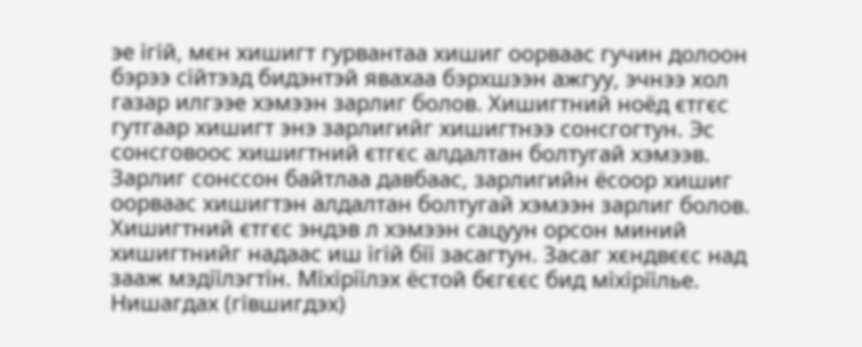эе їгїй, мєн хишигт гурвантаа хишиг оорваас гучин долоон бэрээ сїйтээд бидэнтэй явахаа бэрхшээн ажгуу, эчнээ хол газар илгээе хэмээн зарлиг болов. Хишигтний ноёд єтгєс гутгаар хишигт энэ зарлигийг хишигтнээ сонсгогтун. Эс сонсговоос хишигтний єтгєс алдалтан болтугай хэмээв. Зарлиг сонссон байтлаа давбаас, зарлигийн ёсоор хишиг оорваас хишигтэн алдалтан болтугай хэмээн зарлиг болов. Хишигтний єтгєс эндэв л хэмээн сацуун орсон миний хишигтнийг надаас иш їгїй бїї засагтун. Засаг хєндвєєс над зааж мэдїїлэгтїн. Мїхїрїїлэх ёстой бєгєєс бид мїхїрїїлье. Нишагдах (гївшигдэх)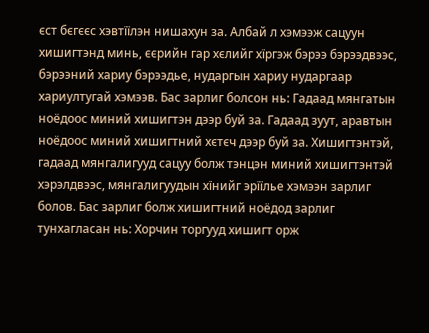єст бєгєєс хэвтїїлэн нишахун за. Албай л хэмээж сацуун хишигтэнд минь, єєрийн гар хєлийг хїргэж бэрээ бэрээдвээс, бэрээний хариу бэрээдье, нударгын хариу нударгаар хариултугай хэмээв. Бас зарлиг болсон нь: Гадаад мянгатын ноёдоос миний хишигтэн дээр буй за. Гадаад зуут, аравтын ноёдоос миний хишигтний хєтєч дээр буй за. Хишигтэнтэй, гадаад мянгалигууд сацуу болж тэнцэн миний хишигтэнтэй хэрэлдвээс, мянгалигуудын хїнийг эрїїлье хэмээн зарлиг болов. Бас зарлиг болж хишигтний ноёдод зарлиг тунхагласан нь: Хорчин торгууд хишигт орж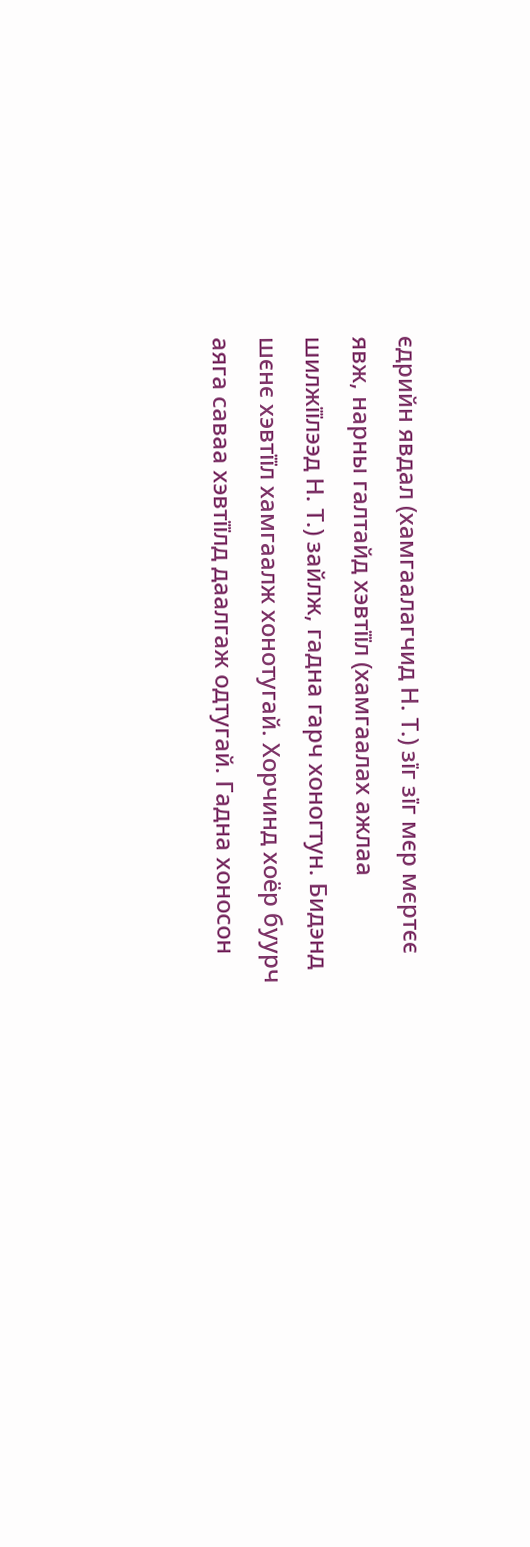єдрийн явдал (хамгаалагчид Н. Т.) зїг зїг мєр мєртєє явж, нарны галтайд хэвтїїл (хамгаалах ажлаа шилжїїлээд Н. Т.) зайлж, гадна гарч хоногтун. Бидэнд шєнє хэвтїїл хамгаалж хонотугай. Хорчинд хоёр буурч аяга саваа хэвтїїлд даалгаж одтугай. Гадна хоносон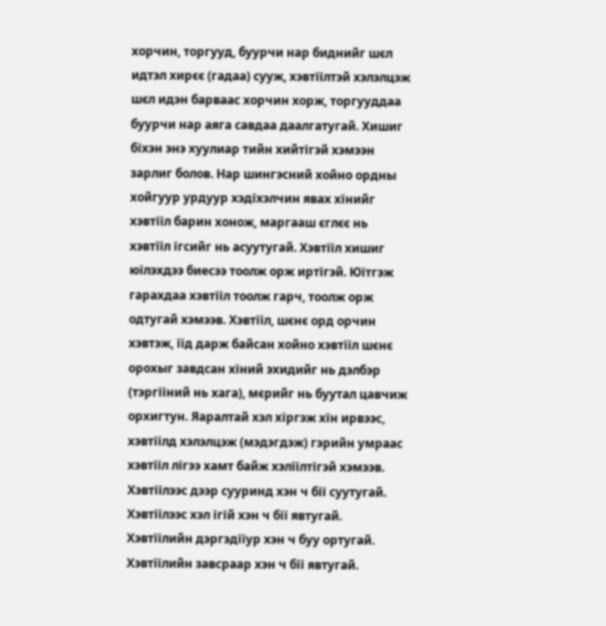хорчин, торгууд, буурчи нар биднийг шєл идтэл хирєє (гадаа) сууж, хэвтїїлтэй хэлэлцэж шєл идэн барваас хорчин хорж, торгууддаа буурчи нар аяга савдаа даалгатугай. Хишиг бїхэн энэ хуулиар тийн хийтїгэй хэмээн зарлиг болов. Нар шингэсний хойно ордны хойгуур урдуур хэдїхэлчин явах хїнийг хэвтїїл барин хонож, маргааш єглєє нь хэвтїїл їгсийг нь асуутугай. Хэвтїїл хишиг юїлэхдээ биесээ тоолж орж иртїгэй. Юїтгэж гарахдаа хэвтїїл тоолж гарч, тоолж орж одтугай хэмээв. Хэвтїїл, шєнє орд орчин хэвтэж, їїд дарж байсан хойно хэвтїїл шєнє орохыг завдсан хїний эхидийг нь дэлбэр (тэргїїний нь хага), мєрийг нь буутал цавчиж орхигтун. Яаралтай хэл хїргэж хїн ирвээс, хэвтїїлд хэлэлцэж (мэдэгдэж) гэрийн умраас хэвтїїл лїгээ хамт байж хэлїїлтїгэй хэмээв. Хэвтїїлээс дээр сууринд хэн ч бїї суутугай. Хэвтїїлээс хэл їгїй хэн ч бїї явтугай. Хэвтїїлийн дэргэдїїур хэн ч буу ортугай. Хэвтїїлийн завсраар хэн ч бїї явтугай.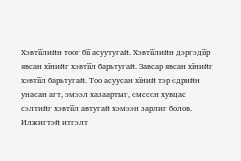Хэвтїїлийн тоог бїї асуутугай. Хэвтїїлийн дэргэдїїр явсан хїнийг хэвтїїл барьтугай. Завсар явсан хїнийг хэвтїїл барьтугай. Тоо асуусан хїний тэр єдрийн унасан агт, эмээл хазаартыг, ємссєн хувцас сэлтийг хэвтїїл автугай хэмээн зарлиг болов. Илжигтэй итгэлт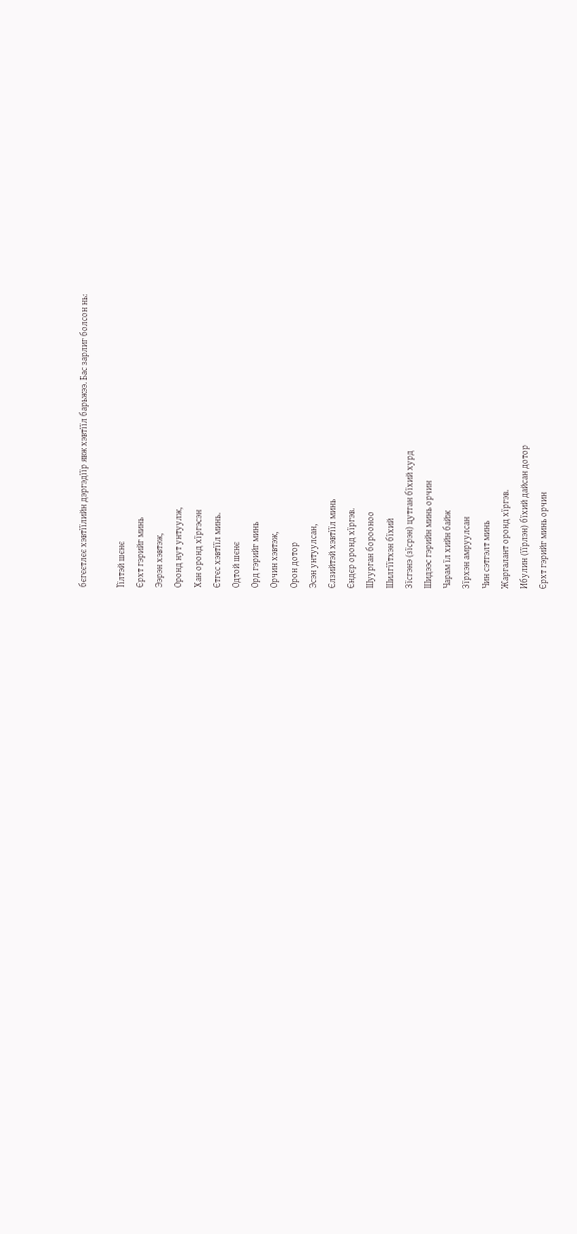бєгєєтлєє хэвтїїлийн дэргэдїїр явж хэвтїїл барьжээ. Бас зарлиг болсон нь:

Їїлтэй шєнє
Єрхт гэрийг минь
Ээрэн хэвтэж,
Оронд нут унтуулж,
Хан оронд хїргэсэн
Єтгєс хэвтїїл минь.
Одтой шєнє
Орд гэрийг минь
Орчин хэвтэж,
Орон дотор
Эсэн унтуулсан,
Єлзийтэй хэвтїїл минь
Єндєр оронд хїргэв.
Шуурган борооноо
Шилгїїтхэн бїхий
Зїсгэнэ (зїсрэн) цутган бїхий хурд
Шидээс гэрийн минь орчин
Чарам їл хийн байж
Зїрхэн амруулсан
Чин сэтгэлт минь
Жаргалант оронд хїргэв.
Ибулин (їїрлэн) бїхий дайсан дотор
Єрхт гэрийг минь орчин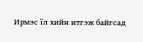Ирмэс їл хийн итгэж байгсад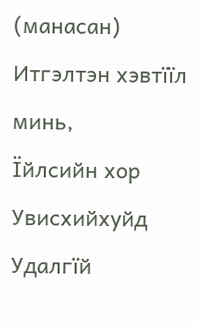(манасан)
Итгэлтэн хэвтїїл минь,
Їйлсийн хор
Увисхийхуйд
Удалгїй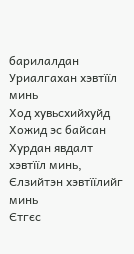барилалдан
Уриалгахан хэвтїїл минь
Ход хувьсхийхуйд
Хожид эс байсан
Хурдан явдалт хэвтїїл минь,
Єлзийтэн хэвтїїлийг минь
Єтгєс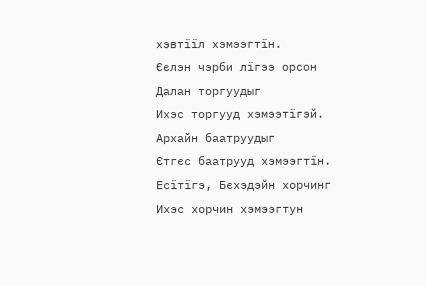хэвтїїл хэмээгтїн.
Єєлэн чэрби лїгээ орсон
Далан торгуудыг
Ихэс торгууд хэмээтїгэй.
Архайн баатруудыг
Єтгєс баатрууд хэмээгтїн.
Есїтїгэ, Бєхэдэйн хорчинг
Ихэс хорчин хэмээгтун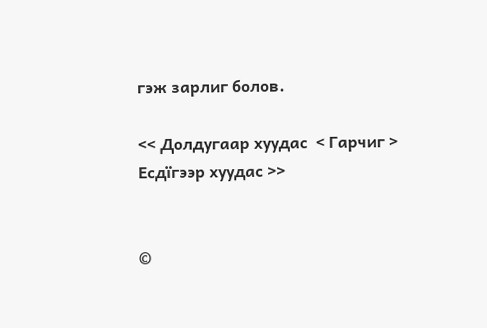гэж зарлиг болов.

<< Долдугаар хуудас  < Гарчиг > Есдїгээр хуудас >>


©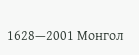1628—2001 Монгол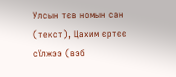Улсын тєв номын сан (текст), Цахим єртєє сїлжээ (вэб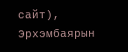сайт), Эрхэмбаярын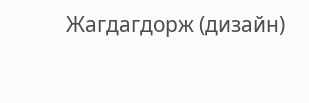Жагдагдорж (дизайн)